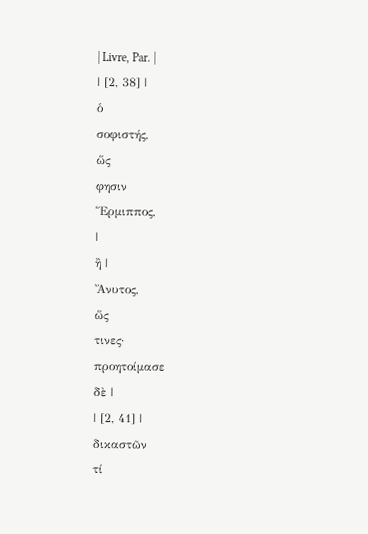| Livre, Par. |
| [2, 38] |
ὁ
σοφιστής,
ὥς
φησιν
Ἕρμιππος,
|
ἢ |
Ἄνυτος,
ὥς
τινες·
προητοίμασε
δὲ |
| [2, 41] |
δικαστῶν
τί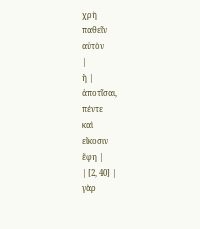χρὴ
παθεῖν
αὐτὸν
|
ἢ |
ἀποτῖσαι,
πέντε
καὶ
εἴκοσιν
ἔφη |
| [2, 40] |
γὰρ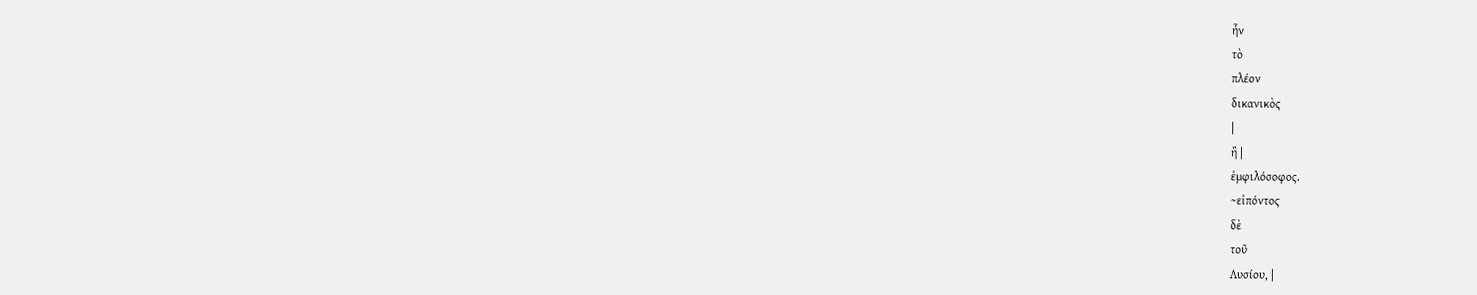ἦν
τὸ
πλέον
δικανικὸς
|
ἢ |
ἐμφιλόσοφος.
~εἰπόντος
δὲ
τοῦ
Λυσίου, |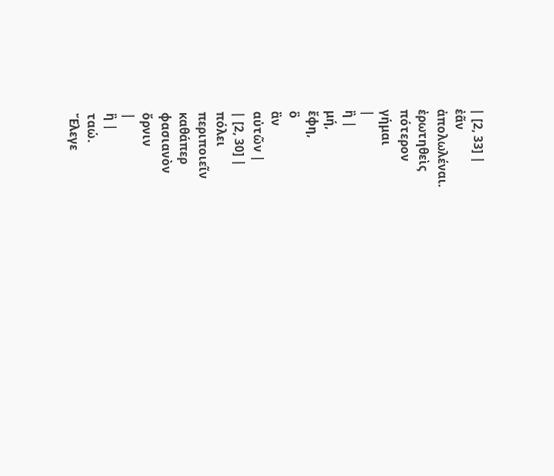| [2, 33] |
ἐᾶν
ἀπολωλέναι.
ἐρωτηθεὶς
πότερον
γήμαι
|
ἢ |
μή,
ἔφη,
ὃ
ἂν
αὐτῶν |
| [2, 30] |
πόλει
περιποιεῖν
καθάπερ
φασιανὸν
ὄρνιν
|
ἢ |
ταώ.
Ἔλεγε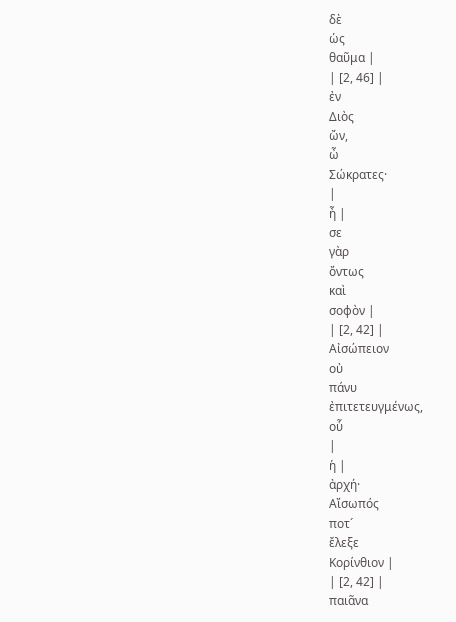δὲ
ὡς
θαῦμα |
| [2, 46] |
ἐν
Διὸς
ὤν,
ὦ
Σώκρατες·
|
ἦ |
σε
γὰρ
ὄντως
καὶ
σοφὸν |
| [2, 42] |
Αἰσώπειον
οὐ
πάνυ
ἐπιτετευγμένως,
οὗ
|
ἡ |
ἀρχή·
Αἴσωπός
ποτ´
ἔλεξε
Κορίνθιον |
| [2, 42] |
παιᾶνα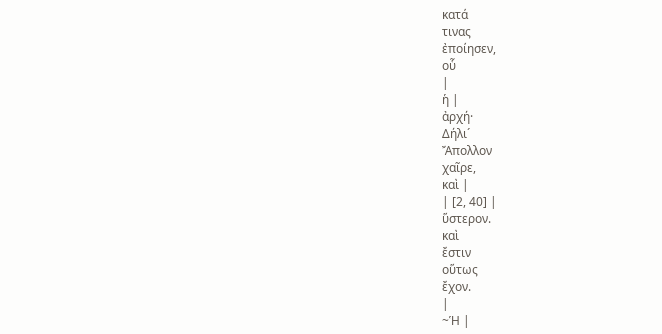κατά
τινας
ἐποίησεν,
οὗ
|
ἡ |
ἀρχή·
Δήλι´
Ἄπολλον
χαῖρε,
καὶ |
| [2, 40] |
ὕστερον.
καὶ
ἔστιν
οὕτως
ἔχον.
|
~Ἡ |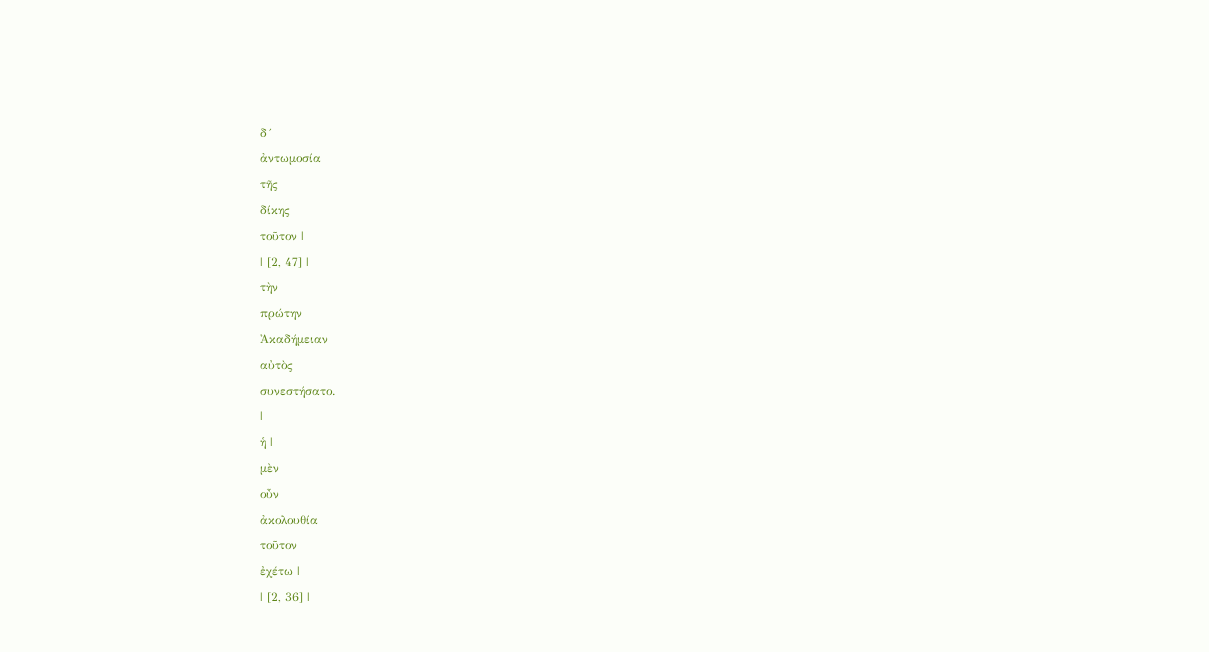δ´
ἀντωμοσία
τῆς
δίκης
τοῦτον |
| [2, 47] |
τὴν
πρώτην
Ἀκαδήμειαν
αὐτὸς
συνεστήσατο.
|
ἡ |
μὲν
οὖν
ἀκολουθία
τοῦτον
ἐχέτω |
| [2, 36] |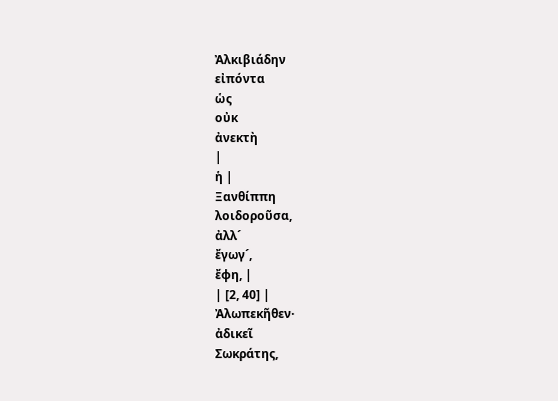Ἀλκιβιάδην
εἰπόντα
ὡς
οὐκ
ἀνεκτὴ
|
ἡ |
Ξανθίππη
λοιδοροῦσα,
ἀλλ´
ἔγωγ´,
ἔφη, |
| [2, 40] |
Ἀλωπεκῆθεν·
ἀδικεῖ
Σωκράτης,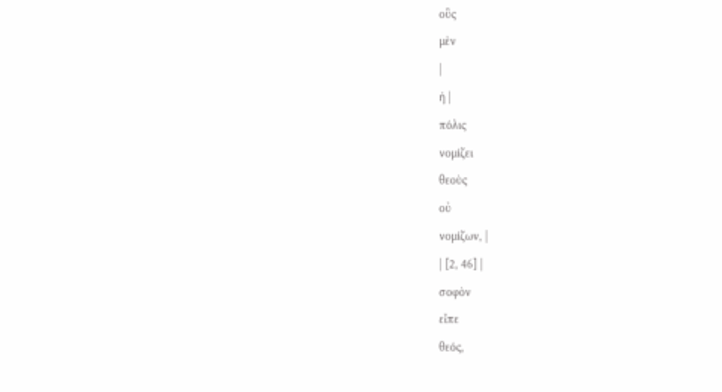οὓς
μὲν
|
ἡ |
πόλις
νομίζει
θεοὺς
οὐ
νομίζων, |
| [2, 46] |
σοφὸν
εἶπε
θεός,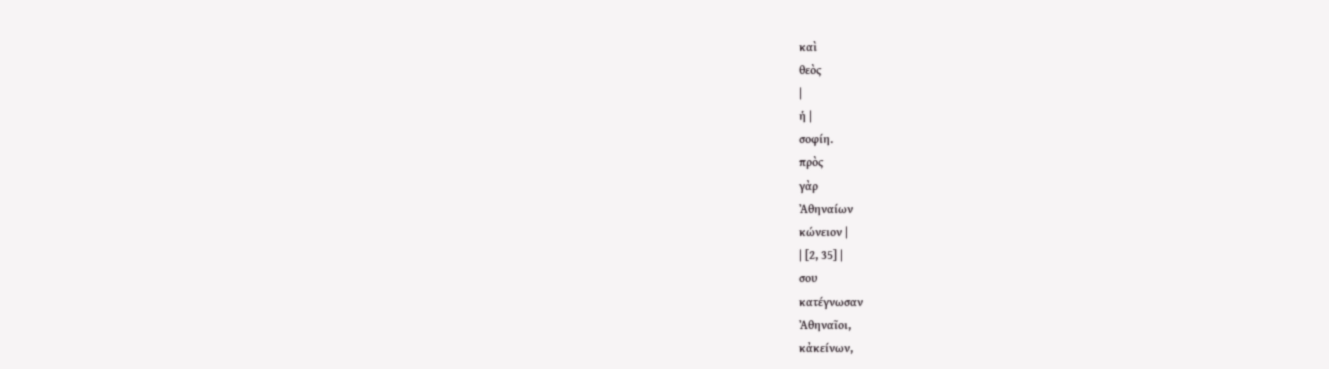καὶ
θεὸς
|
ἡ |
σοφίη.
πρὸς
γὰρ
Ἀθηναίων
κώνειον |
| [2, 35] |
σου
κατέγνωσαν
Ἀθηναῖοι,
κἀκείνων,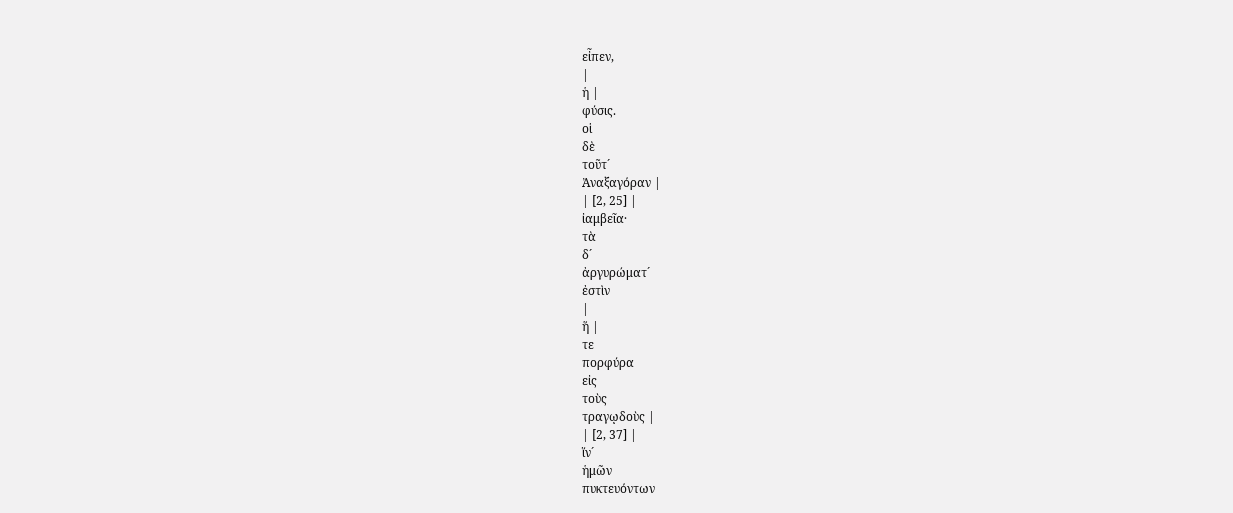εἶπεν,
|
ἡ |
φύσις.
οἱ
δὲ
τοῦτ´
Ἀναξαγόραν |
| [2, 25] |
ἰαμβεῖα·
τὰ
δ´
ἀργυρώματ´
ἐστὶν
|
ἥ |
τε
πορφύρα
εἰς
τοὺς
τραγῳδοὺς |
| [2, 37] |
ἵν´
ἡμῶν
πυκτευόντων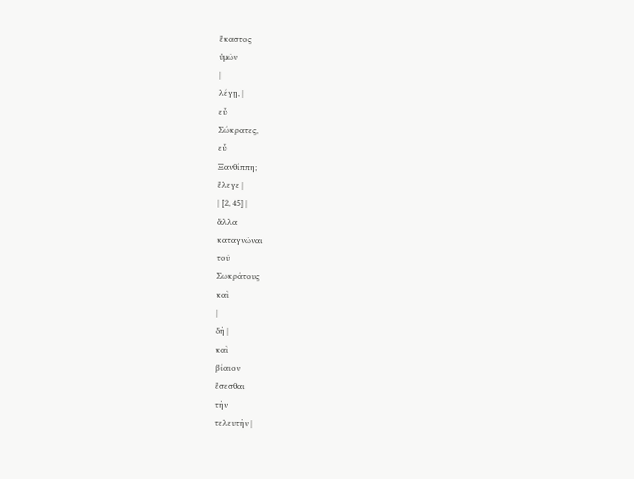ἕκαστος
ὑμῶν
|
λέγῃ, |
εὖ
Σώκρατες,
εὖ
Ξανθίππη;
ἔλεγε |
| [2, 45] |
ἄλλα
καταγνῶναι
τοῦ
Σωκράτους
καὶ
|
δὴ |
καὶ
βίαιον
ἔσεσθαι
τὴν
τελευτὴν |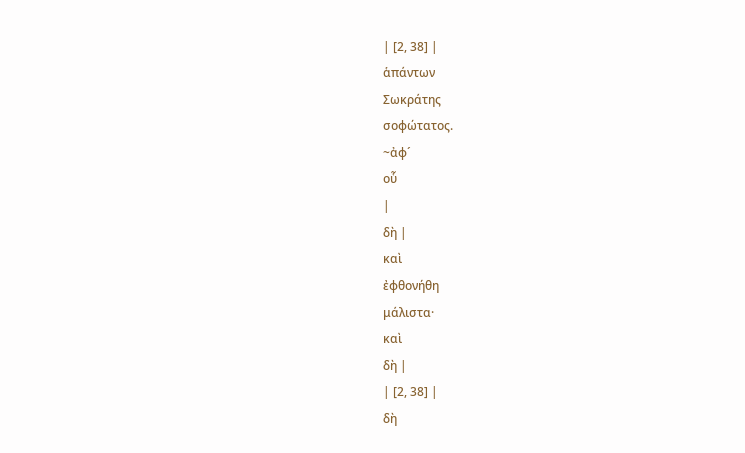| [2, 38] |
ἁπάντων
Σωκράτης
σοφώτατος.
~ἀφ´
οὗ
|
δὴ |
καὶ
ἐφθονήθη
μάλιστα·
καὶ
δὴ |
| [2, 38] |
δὴ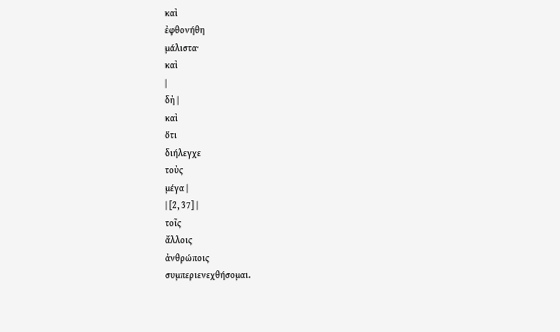καὶ
ἐφθονήθη
μάλιστα·
καὶ
|
δὴ |
καὶ
ὅτι
διήλεγχε
τοὺς
μέγα |
| [2, 37] |
τοῖς
ἄλλοις
ἀνθρώποις
συμπεριενεχθήσομαι.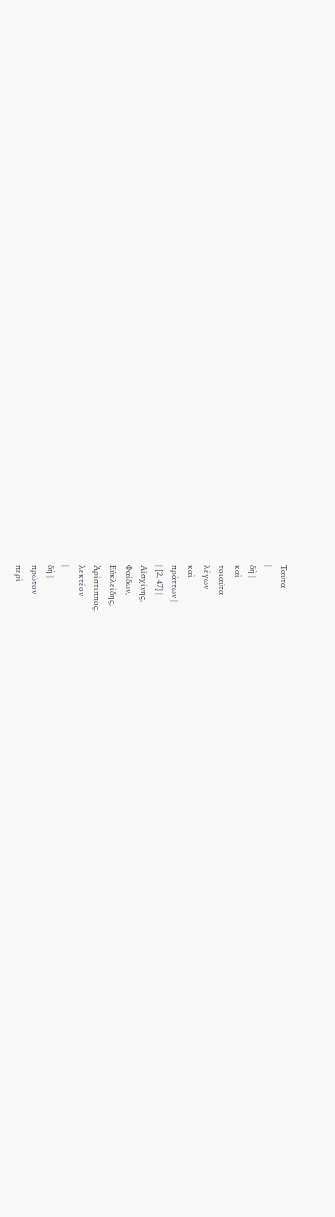Ταῦτα
|
δὴ |
καὶ
τοιαῦτα
λέγων
καὶ
πράττων |
| [2, 47] |
Αἰσχίνης,
Φαίδων,
Εὐκλείδης,
Ἀρίστιππος.
λεκτέον
|
δὴ |
πρῶτον
περὶ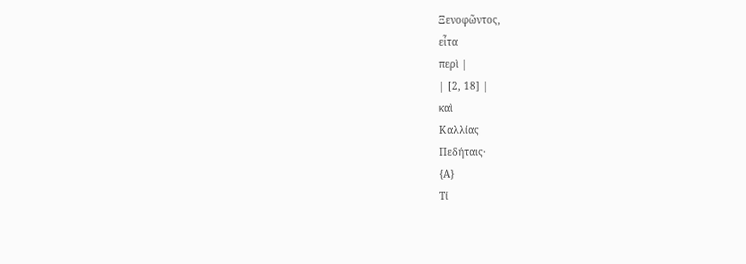Ξενοφῶντος,
εἶτα
περὶ |
| [2, 18] |
καὶ
Καλλίας
Πεδήταις·
{Α}
Τί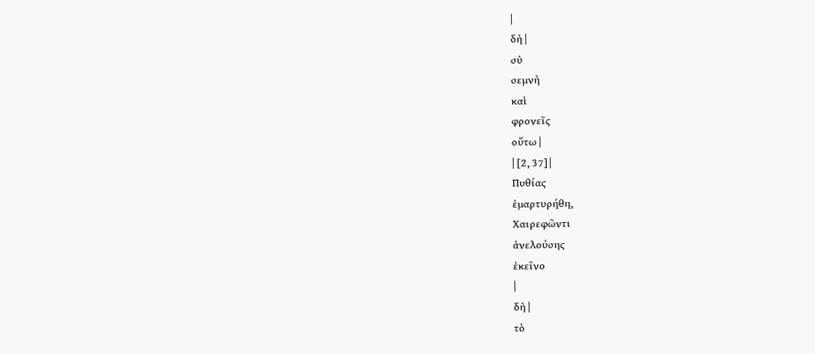|
δὴ |
σὺ
σεμνὴ
καὶ
φρονεῖς
οὕτω |
| [2, 37] |
Πυθίας
ἐμαρτυρήθη,
Χαιρεφῶντι
ἀνελούσης
ἐκεῖνο
|
δὴ |
τὸ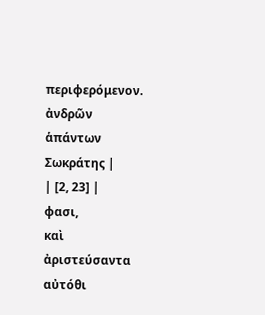περιφερόμενον.
ἀνδρῶν
ἁπάντων
Σωκράτης |
| [2, 23] |
φασι,
καὶ
ἀριστεύσαντα
αὐτόθι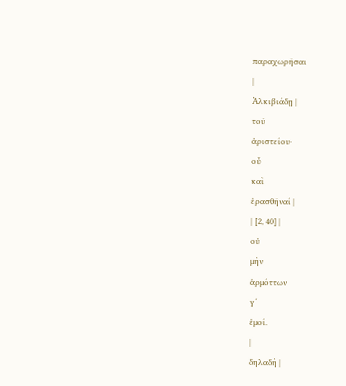παραχωρῆσαι
|
Ἀλκιβιάδῃ |
τοῦ
ἀριστείου·
οὗ
καὶ
ἐρασθῆναί |
| [2, 40] |
οὐ
μὴν
ἁρμόττων
γ´
ἐμοί.
|
δηλαδὴ |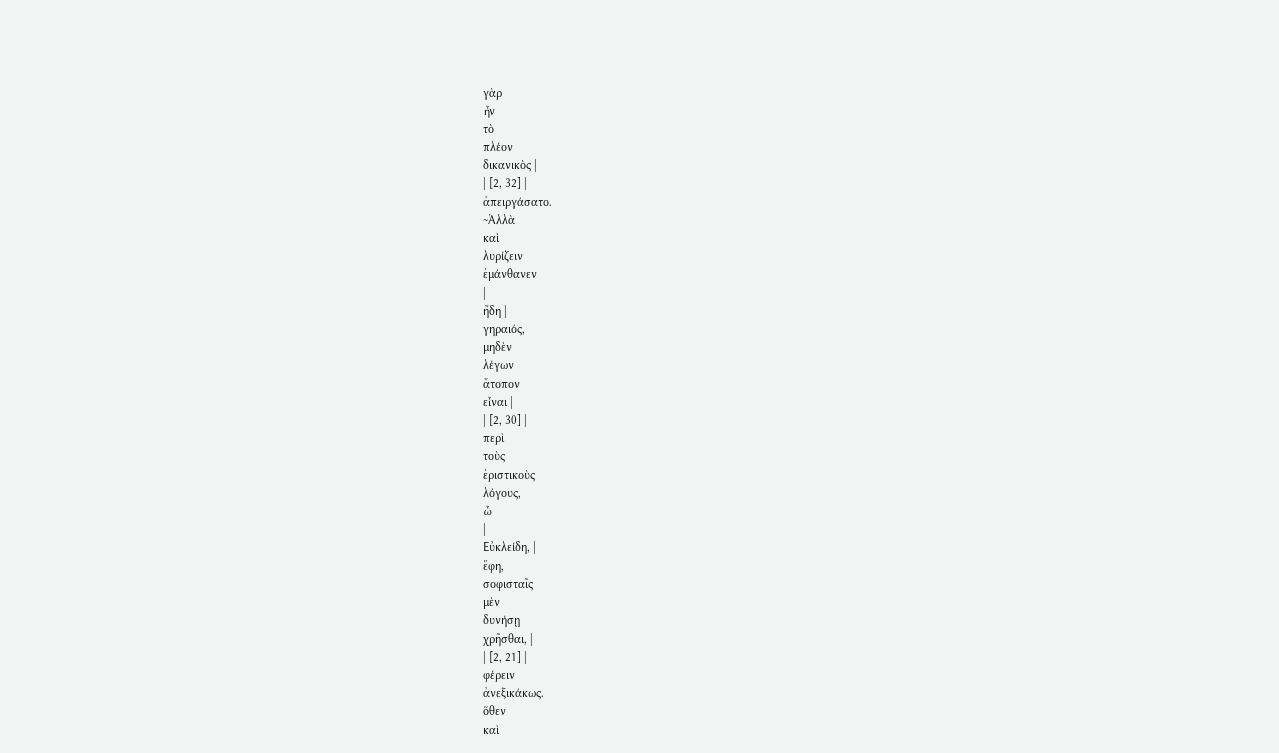γὰρ
ἦν
τὸ
πλέον
δικανικὸς |
| [2, 32] |
ἀπειργάσατο.
~Ἀλλὰ
καὶ
λυρίζειν
ἐμάνθανεν
|
ἤδη |
γηραιός,
μηδὲν
λέγων
ἄτοπον
εἶναι |
| [2, 30] |
περὶ
τοὺς
ἐριστικοὺς
λόγους,
ὦ
|
Εὐκλείδη, |
ἔφη,
σοφισταῖς
μὲν
δυνήσῃ
χρῆσθαι, |
| [2, 21] |
φέρειν
ἀνεξικάκως.
ὅθεν
καὶ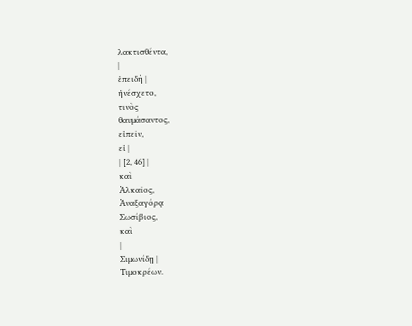λακτισθέντα,
|
ἐπειδὴ |
ἠνέσχετο,
τινὸς
θαυμάσαντος,
εἰπεῖν,
εἰ |
| [2, 46] |
καὶ
Ἀλκαῖος,
Ἀναξαγόρᾳ
Σωσίβιος,
καὶ
|
Σιμωνίδῃ |
Τιμοκρέων.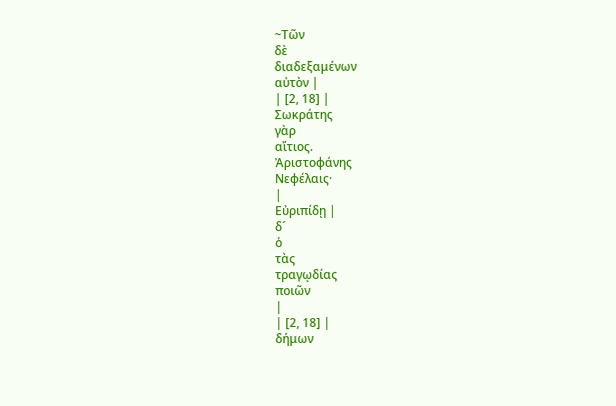~Τῶν
δὲ
διαδεξαμένων
αὐτὸν |
| [2, 18] |
Σωκράτης
γὰρ
αἴτιος.
Ἀριστοφάνης
Νεφέλαις·
|
Εὐριπίδῃ |
δ´
ὁ
τὰς
τραγῳδίας
ποιῶν
|
| [2, 18] |
δήμων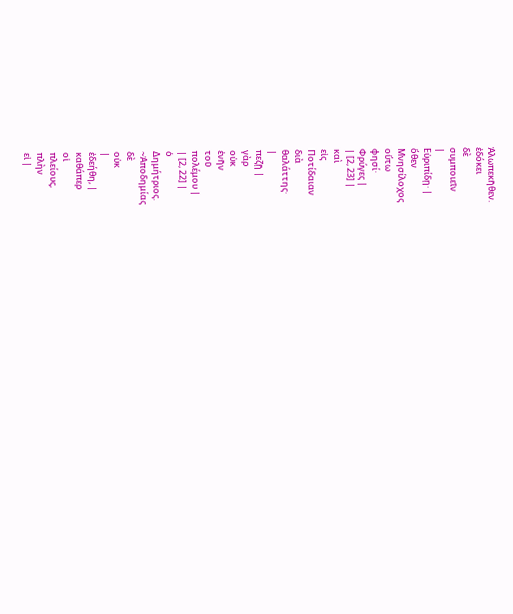Ἀλωπεκῆθεν.
ἐδόκει
δὲ
συμποιεῖν
|
Εὐριπίδῃ· |
ὅθεν
Μνησίλοχος
οὕτω
φησί·
Φρύγες |
| [2, 23] |
καὶ
εἰς
Ποτίδαιαν
διὰ
θαλάττης·
|
πεζῇ |
γὰρ
οὐκ
ἐνῆν
τοῦ
πολέμου |
| [2, 22] |
ὁ
Δημήτριος.
~Ἀποδημίας
δὲ
οὐκ
|
ἐδεήθη, |
καθάπερ
οἱ
πλείους,
πλὴν
εἰ |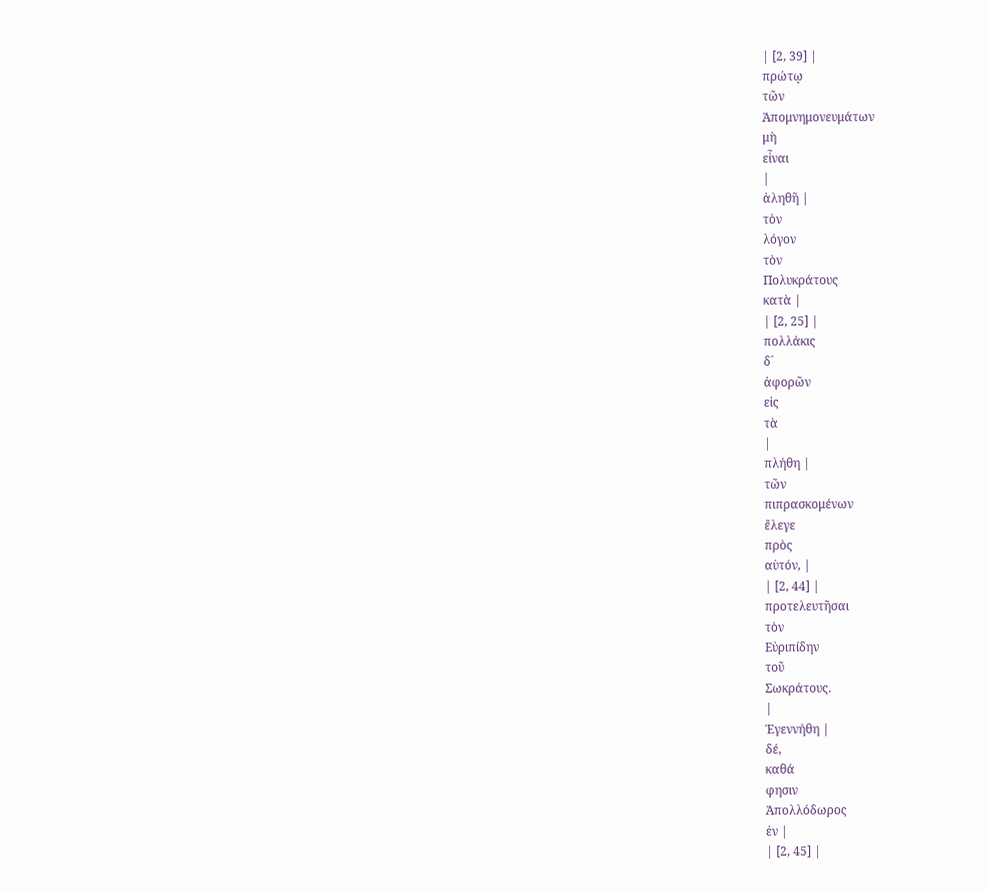| [2, 39] |
πρώτῳ
τῶν
Ἀπομνημονευμάτων
μὴ
εἶναι
|
ἀληθῆ |
τὸν
λόγον
τὸν
Πολυκράτους
κατὰ |
| [2, 25] |
πολλάκις
δ´
ἀφορῶν
εἰς
τὰ
|
πλήθη |
τῶν
πιπρασκομένων
ἔλεγε
πρὸς
αὑτόν, |
| [2, 44] |
προτελευτῆσαι
τὸν
Εὐριπίδην
τοῦ
Σωκράτους.
|
Ἐγεννήθη |
δέ,
καθά
φησιν
Ἀπολλόδωρος
ἐν |
| [2, 45] |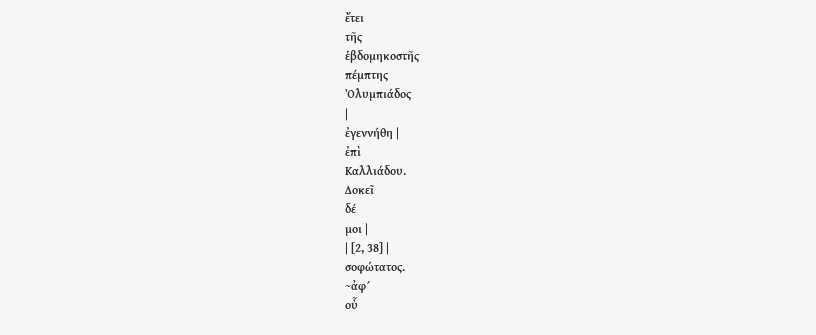ἔτει
τῆς
ἑβδομηκοστῆς
πέμπτης
Ὀλυμπιάδος
|
ἐγεννήθη |
ἐπὶ
Καλλιάδου.
Δοκεῖ
δέ
μοι |
| [2, 38] |
σοφώτατος.
~ἀφ´
οὗ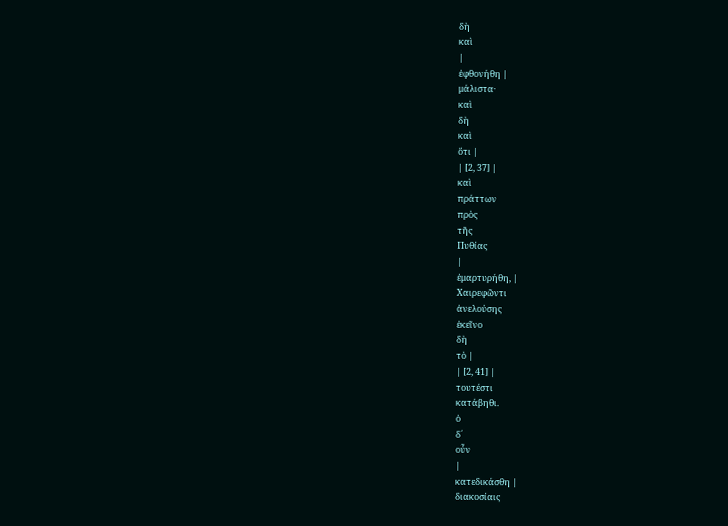δὴ
καὶ
|
ἐφθονήθη |
μάλιστα·
καὶ
δὴ
καὶ
ὅτι |
| [2, 37] |
καὶ
πράττων
πρὸς
τῆς
Πυθίας
|
ἐμαρτυρήθη, |
Χαιρεφῶντι
ἀνελούσης
ἐκεῖνο
δὴ
τὸ |
| [2, 41] |
τουτέστι
κατάβηθι.
ὁ
δ´
οὖν
|
κατεδικάσθη |
διακοσίαις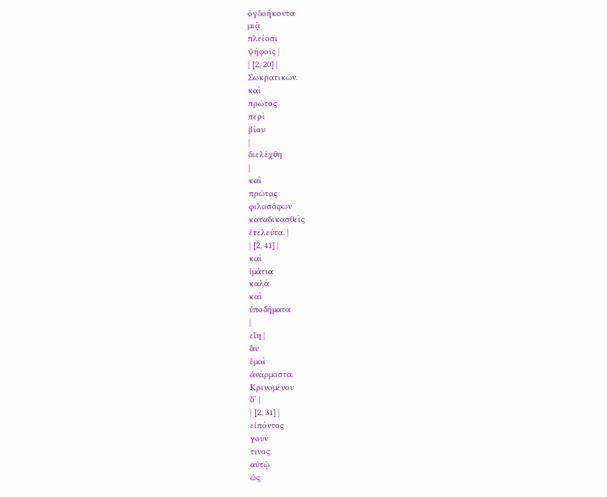ὀγδοήκοντα
μιᾷ
πλείοσι
ψήφοις |
| [2, 20] |
Σωκρατικῶν.
καὶ
πρῶτος
περὶ
βίου
|
διελέχθη
|
καὶ
πρῶτος
φιλοσόφων
καταδικασθεὶς
ἐτελεύτα. |
| [2, 41] |
καὶ
ἱμάτια
καλὰ
καὶ
ὑποδήματα
|
εἴη |
ἂν
ἐμοὶ
ἀνάρμοστα.
Κρινομένου
δ´ |
| [2, 31] |
εἰπόντος
γοῦν
τινος
αὐτῷ
ὡς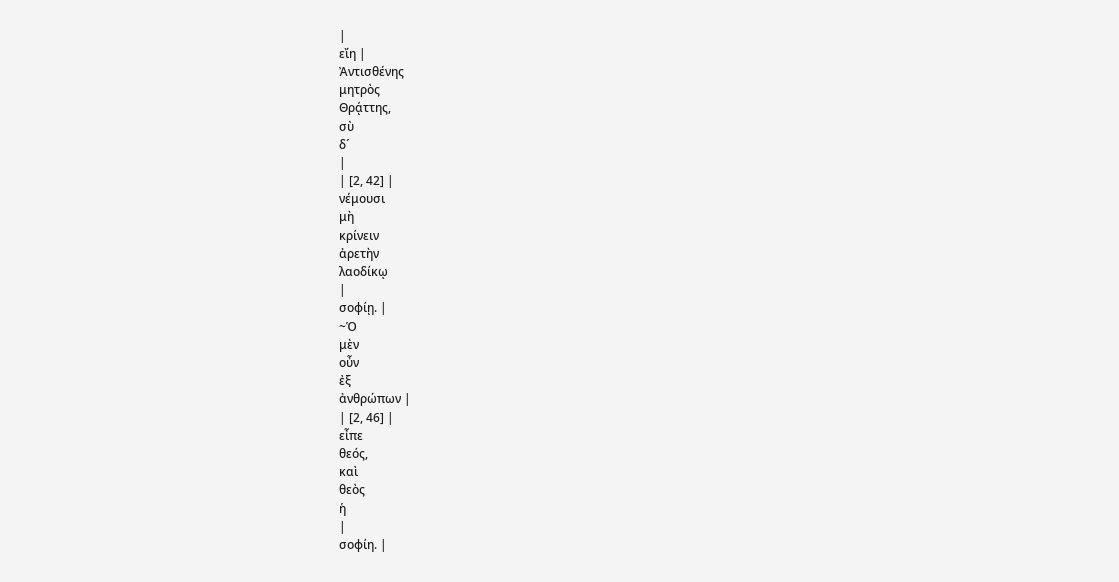|
εἴη |
Ἀντισθένης
μητρὸς
Θρᾴττης,
σὺ
δ´
|
| [2, 42] |
νέμουσι
μὴ
κρίνειν
ἀρετὴν
λαοδίκῳ
|
σοφίῃ. |
~Ὁ
μὲν
οὖν
ἐξ
ἀνθρώπων |
| [2, 46] |
εἶπε
θεός,
καὶ
θεὸς
ἡ
|
σοφίη. |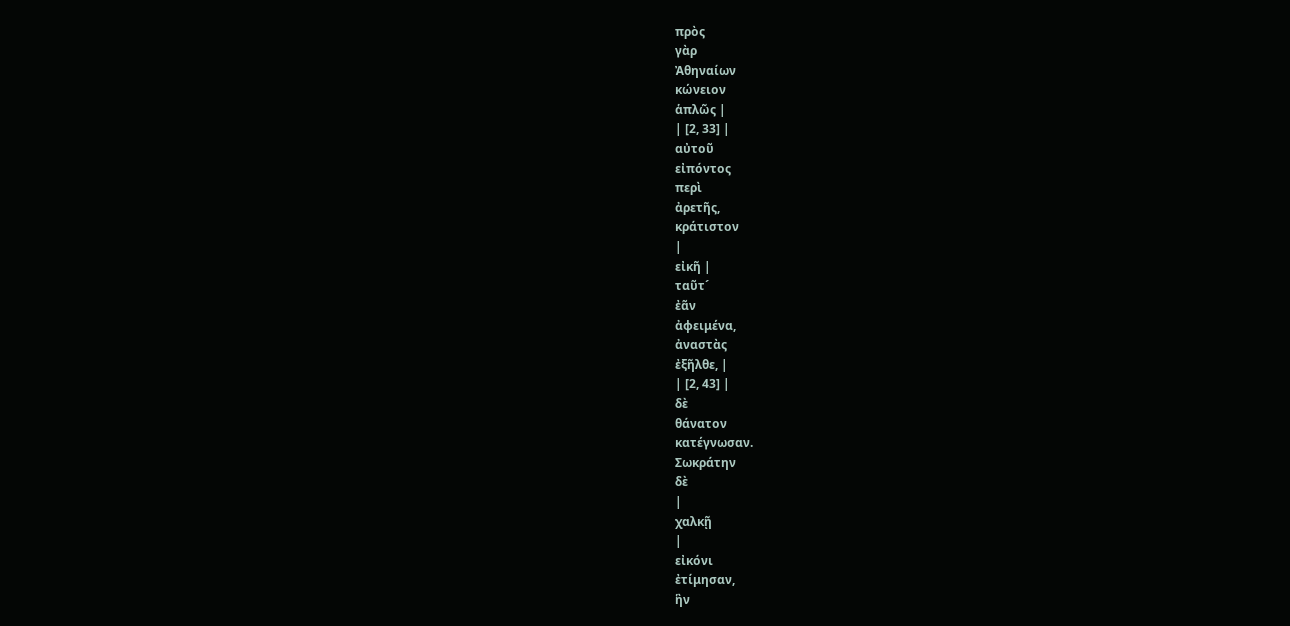πρὸς
γὰρ
Ἀθηναίων
κώνειον
ἁπλῶς |
| [2, 33] |
αὐτοῦ
εἰπόντος
περὶ
ἀρετῆς,
κράτιστον
|
εἰκῆ |
ταῦτ´
ἐᾶν
ἀφειμένα,
ἀναστὰς
ἐξῆλθε, |
| [2, 43] |
δὲ
θάνατον
κατέγνωσαν.
Σωκράτην
δὲ
|
χαλκῇ
|
εἰκόνι
ἐτίμησαν,
ἣν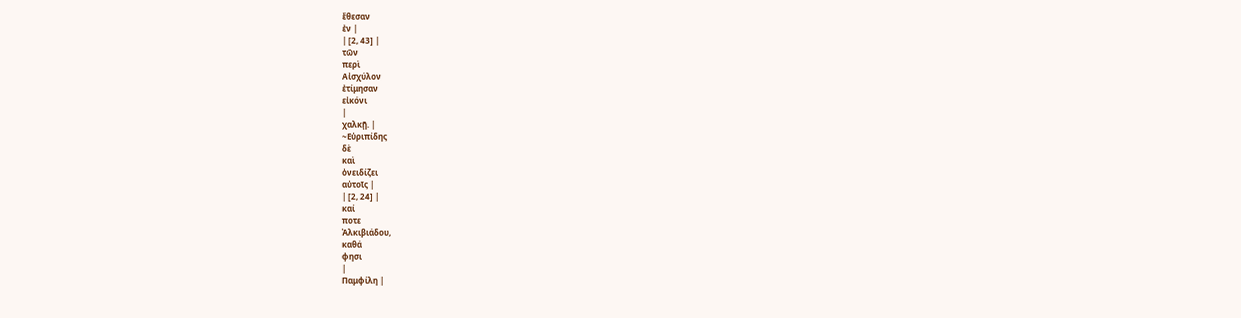ἔθεσαν
ἐν |
| [2, 43] |
τῶν
περὶ
Αἰσχύλον
ἐτίμησαν
εἰκόνι
|
χαλκῇ. |
~Εὐριπίδης
δὲ
καὶ
ὀνειδίζει
αὐτοῖς |
| [2, 24] |
καί
ποτε
Ἀλκιβιάδου,
καθά
φησι
|
Παμφίλη |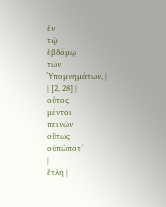ἐν
τῷ
ἑβδόμῳ
τῶν
Ὑπομνημάτων, |
| [2, 28] |
οὗτος
μέντοι
πεινῶν
οὕτως
οὐπώποτ´
|
ἔτλη |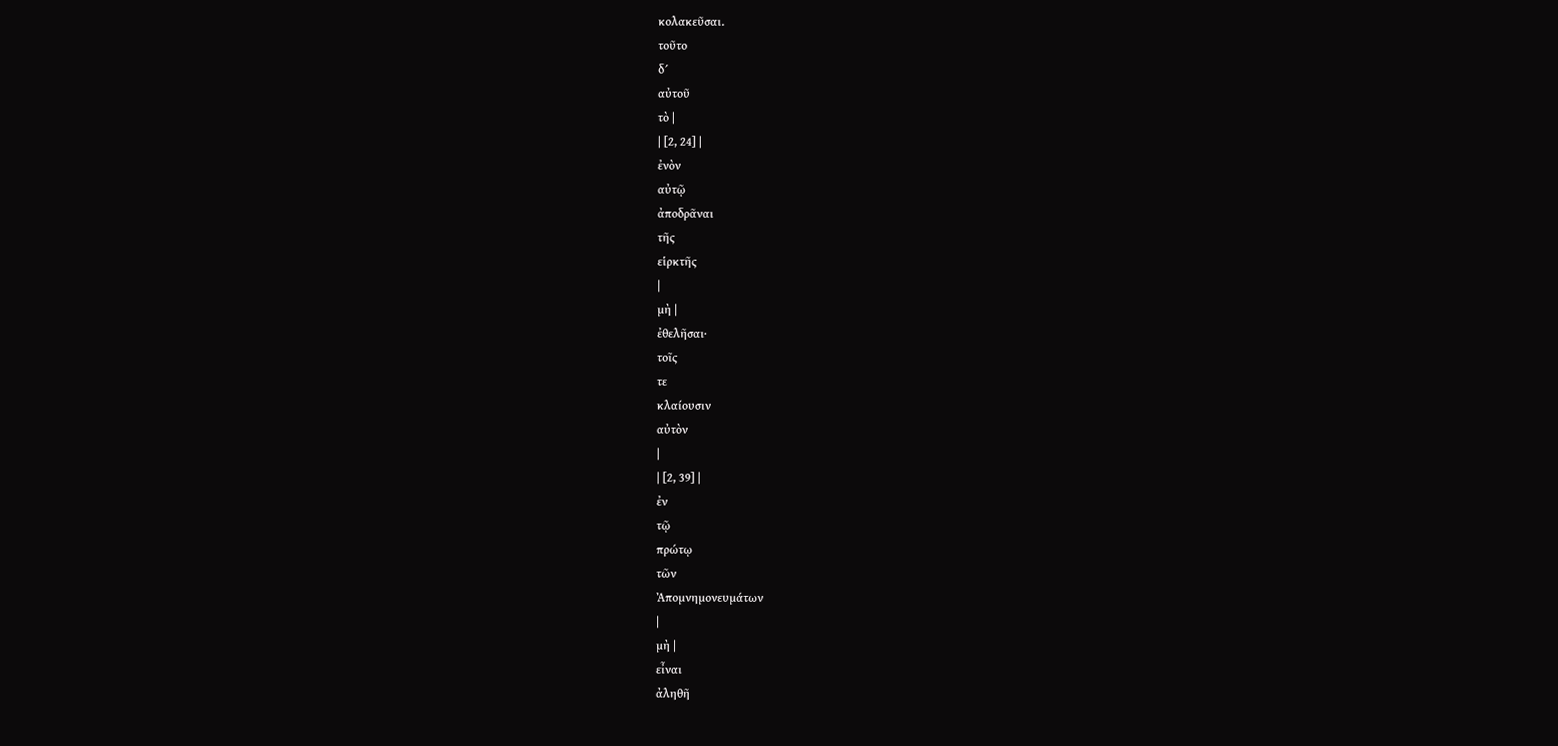κολακεῦσαι.
τοῦτο
δ´
αὐτοῦ
τὸ |
| [2, 24] |
ἐνὸν
αὐτῷ
ἀποδρᾶναι
τῆς
εἱρκτῆς
|
μὴ |
ἐθελῆσαι·
τοῖς
τε
κλαίουσιν
αὐτὸν
|
| [2, 39] |
ἐν
τῷ
πρώτῳ
τῶν
Ἀπομνημονευμάτων
|
μὴ |
εἶναι
ἀληθῆ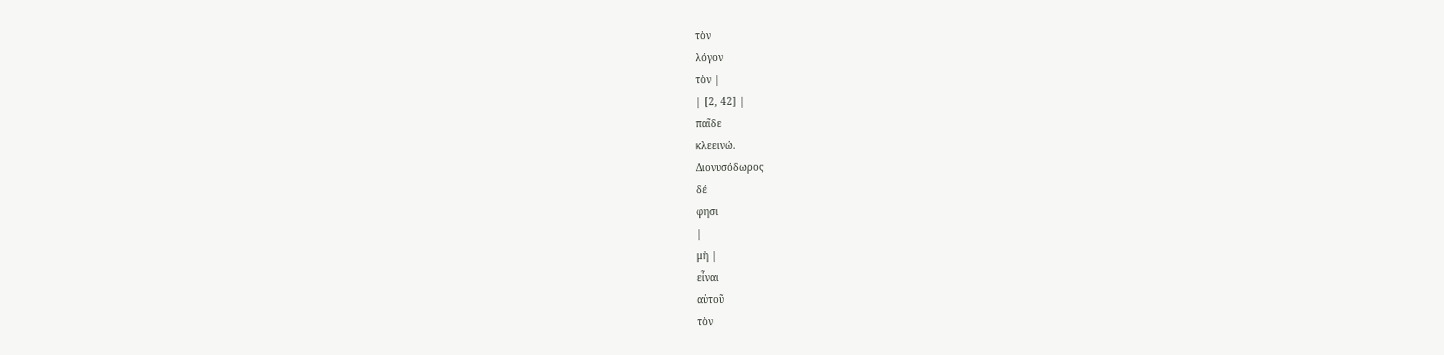τὸν
λόγον
τὸν |
| [2, 42] |
παῖδε
κλεεινώ.
Διονυσόδωρος
δέ
φησι
|
μὴ |
εἶναι
αὐτοῦ
τὸν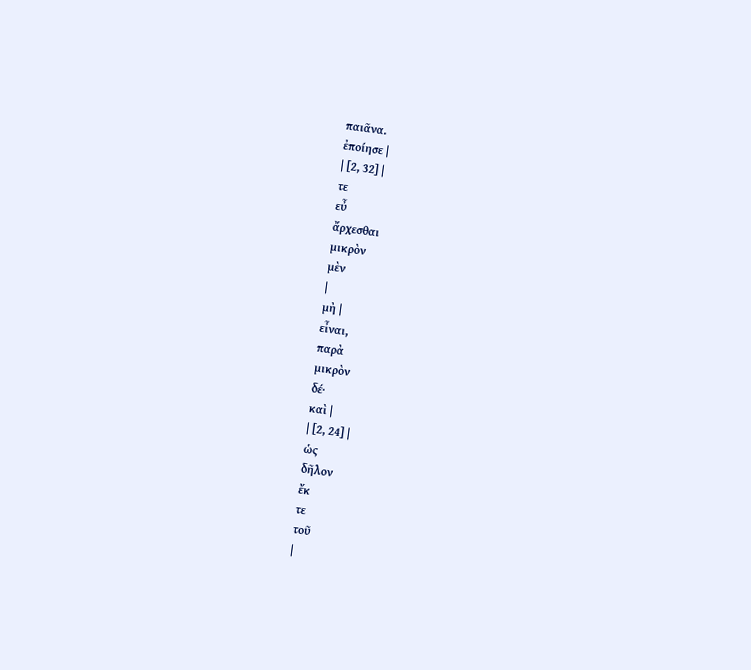παιᾶνα.
ἐποίησε |
| [2, 32] |
τε
εὖ
ἄρχεσθαι
μικρὸν
μὲν
|
μὴ |
εἶναι,
παρὰ
μικρὸν
δέ·
καὶ |
| [2, 24] |
ὡς
δῆλον
ἔκ
τε
τοῦ
|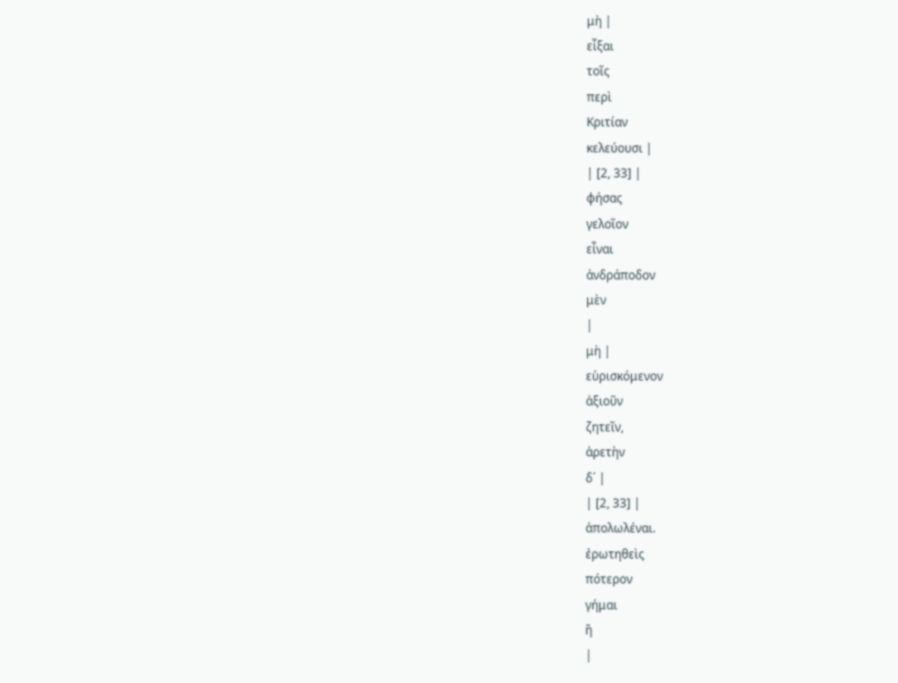μὴ |
εἶξαι
τοῖς
περὶ
Κριτίαν
κελεύουσι |
| [2, 33] |
φήσας
γελοῖον
εἶναι
ἀνδράποδον
μὲν
|
μὴ |
εὑρισκόμενον
ἀξιοῦν
ζητεῖν,
ἀρετὴν
δ´ |
| [2, 33] |
ἀπολωλέναι.
ἐρωτηθεὶς
πότερον
γήμαι
ἢ
|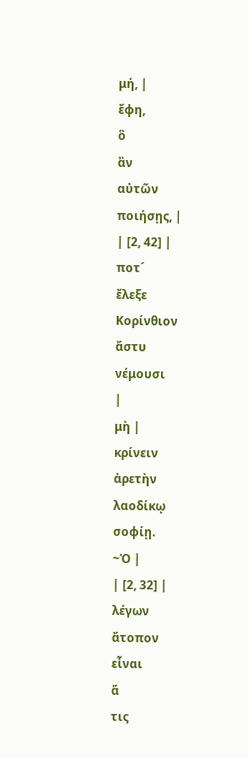μή, |
ἔφη,
ὃ
ἂν
αὐτῶν
ποιήσῃς, |
| [2, 42] |
ποτ´
ἔλεξε
Κορίνθιον
ἄστυ
νέμουσι
|
μὴ |
κρίνειν
ἀρετὴν
λαοδίκῳ
σοφίῃ.
~Ὁ |
| [2, 32] |
λέγων
ἄτοπον
εἶναι
ἅ
τις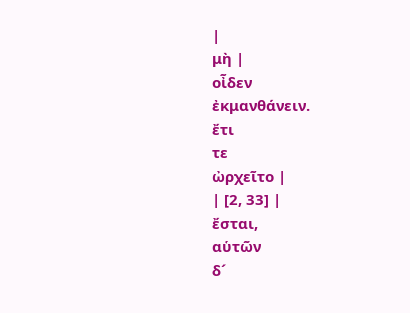|
μὴ |
οἶδεν
ἐκμανθάνειν.
ἔτι
τε
ὠρχεῖτο |
| [2, 33] |
ἔσται,
αὑτῶν
δ´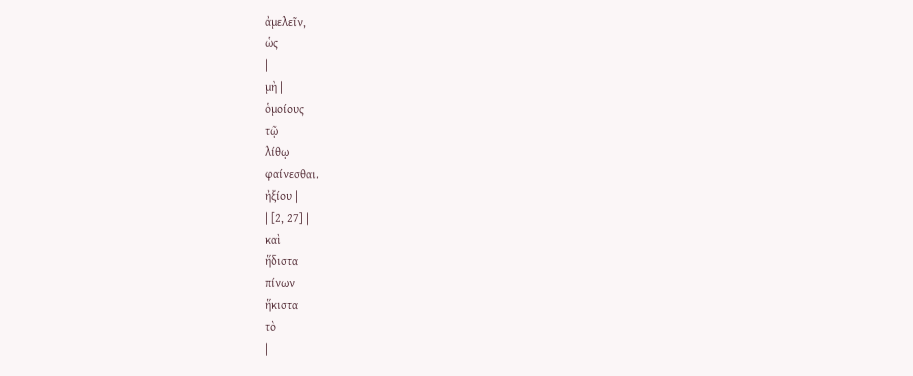ἀμελεῖν,
ὡς
|
μὴ |
ὁμοίους
τῷ
λίθῳ
φαίνεσθαι.
ἠξίου |
| [2, 27] |
καὶ
ἥδιστα
πίνων
ἥκιστα
τὸ
|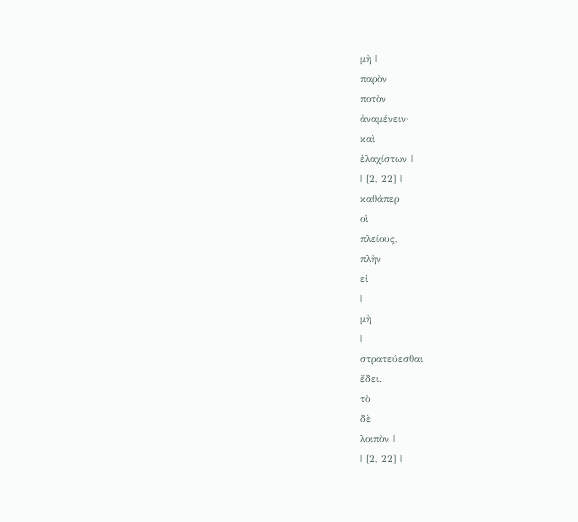μὴ |
παρὸν
ποτὸν
ἀναμένειν·
καὶ
ἐλαχίστων |
| [2, 22] |
καθάπερ
οἱ
πλείους,
πλὴν
εἰ
|
μὴ
|
στρατεύεσθαι
ἔδει.
τὸ
δὲ
λοιπὸν |
| [2, 22] |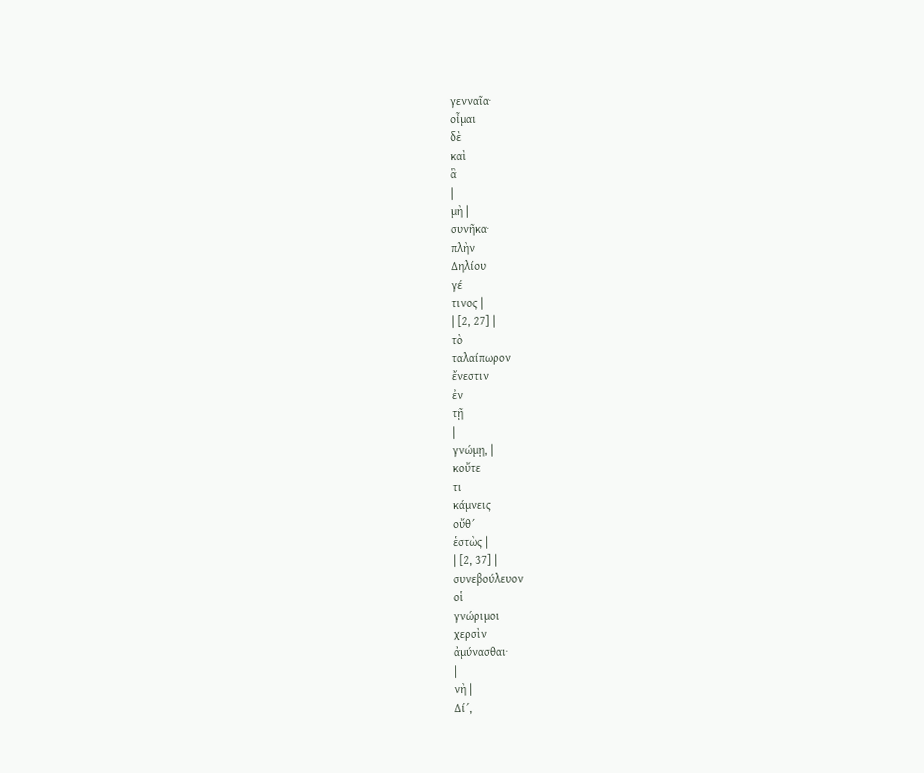γενναῖα·
οἶμαι
δὲ
καὶ
ἃ
|
μὴ |
συνῆκα·
πλὴν
Δηλίου
γέ
τινος |
| [2, 27] |
τὸ
ταλαίπωρον
ἔνεστιν
ἐν
τῇ
|
γνώμῃ, |
κοὔτε
τι
κάμνεις
οὔθ´
ἑστὼς |
| [2, 37] |
συνεβούλευον
οἱ
γνώριμοι
χερσὶν
ἀμύνασθαι·
|
νὴ |
Δί´,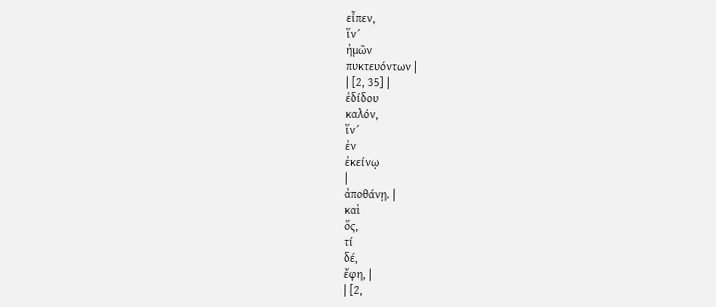εἶπεν,
ἵν´
ἡμῶν
πυκτευόντων |
| [2, 35] |
ἐδίδου
καλόν,
ἵν´
ἐν
ἐκείνῳ
|
ἀποθάνῃ. |
καὶ
ὅς,
τί
δέ,
ἔφη, |
| [2,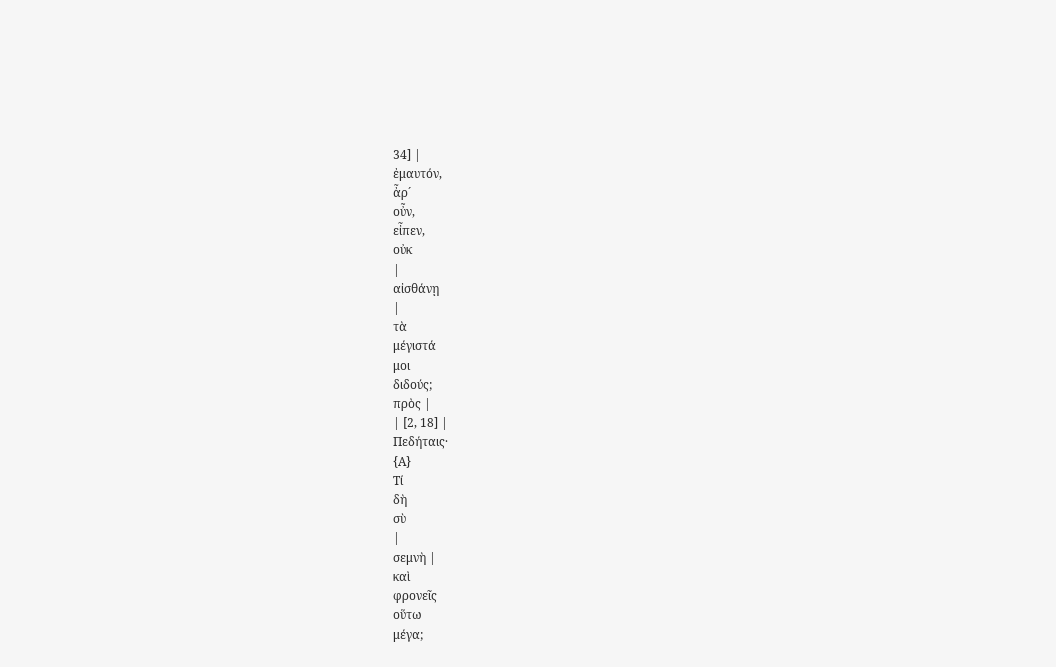34] |
ἐμαυτόν,
ἆρ´
οὖν,
εἶπεν,
οὐκ
|
αἰσθάνῃ
|
τὰ
μέγιστά
μοι
διδούς;
πρὸς |
| [2, 18] |
Πεδήταις·
{Α}
Τί
δὴ
σὺ
|
σεμνὴ |
καὶ
φρονεῖς
οὕτω
μέγα;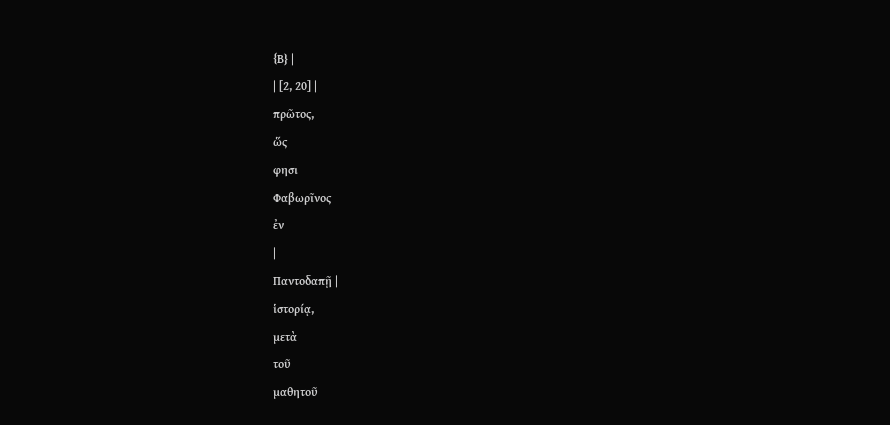{Β} |
| [2, 20] |
πρῶτος,
ὥς
φησι
Φαβωρῖνος
ἐν
|
Παντοδαπῇ |
ἱστορίᾳ,
μετὰ
τοῦ
μαθητοῦ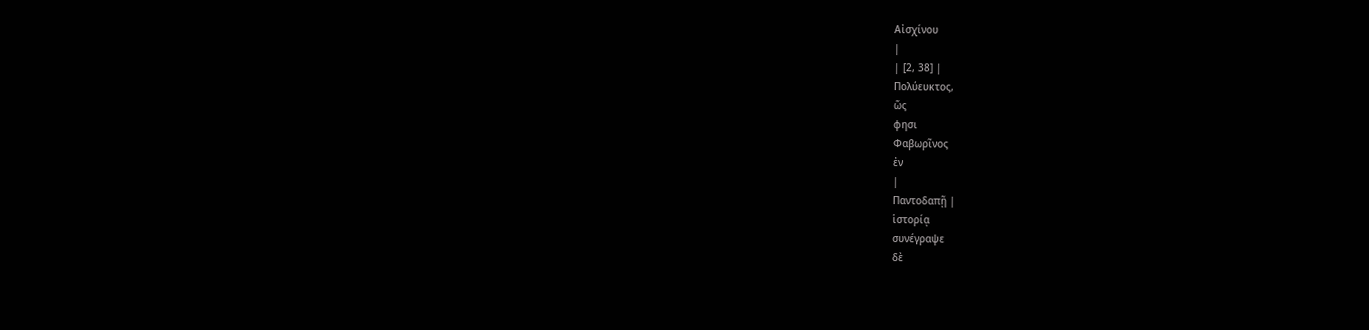Αἰσχίνου
|
| [2, 38] |
Πολύευκτος,
ὥς
φησι
Φαβωρῖνος
ἐν
|
Παντοδαπῇ |
ἱστορίᾳ
συνέγραψε
δὲ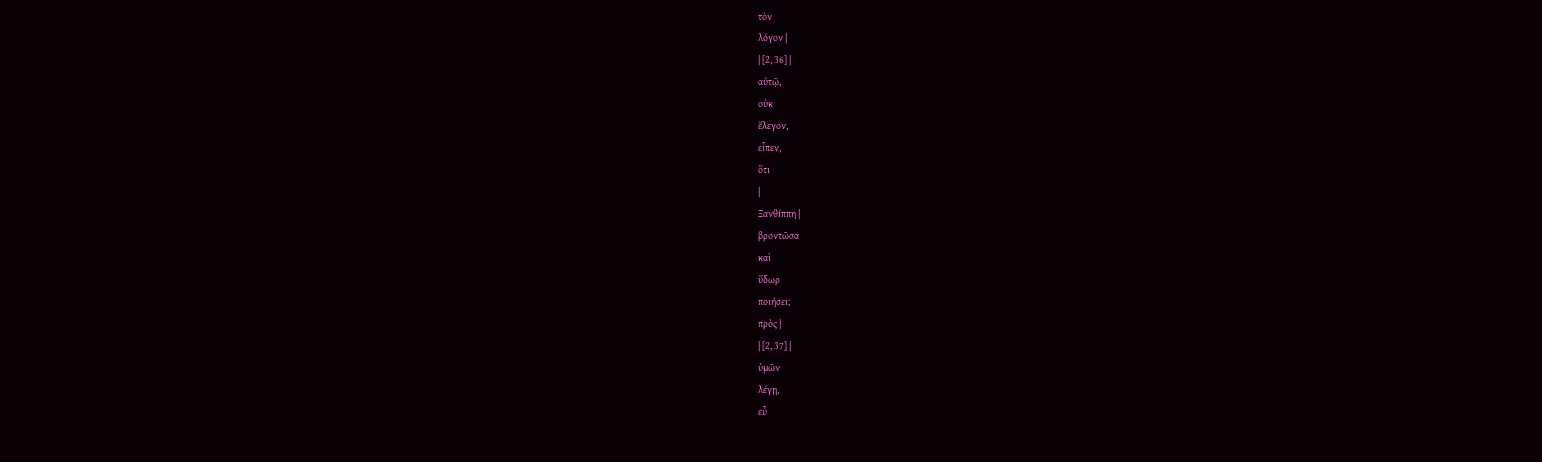τὸν
λόγον |
| [2, 36] |
αὐτῷ,
οὐκ
ἔλεγον,
εἶπεν,
ὅτι
|
Ξανθίππη |
βροντῶσα
καὶ
ὕδωρ
ποιήσει;
πρὸς |
| [2, 37] |
ὑμῶν
λέγῃ,
εὖ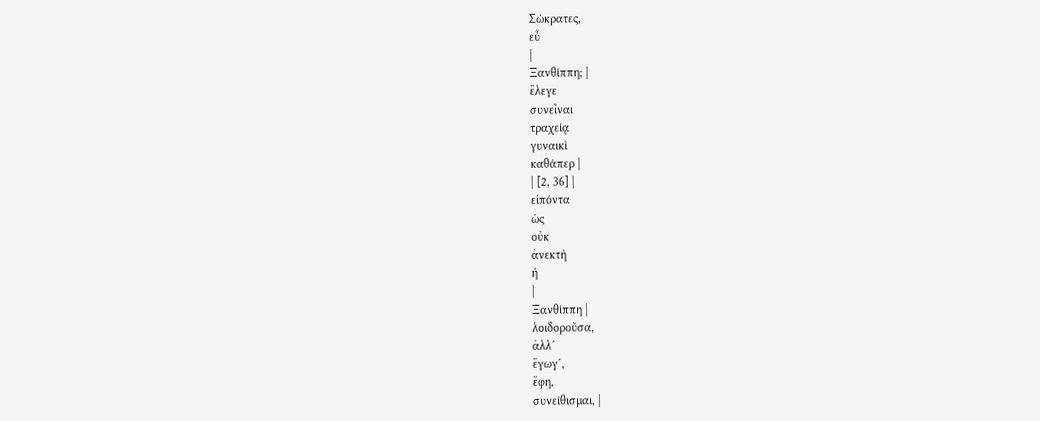Σώκρατες,
εὖ
|
Ξανθίππη; |
ἔλεγε
συνεῖναι
τραχείᾳ
γυναικὶ
καθάπερ |
| [2, 36] |
εἰπόντα
ὡς
οὐκ
ἀνεκτὴ
ἡ
|
Ξανθίππη |
λοιδοροῦσα,
ἀλλ´
ἔγωγ´,
ἔφη,
συνείθισμαι, |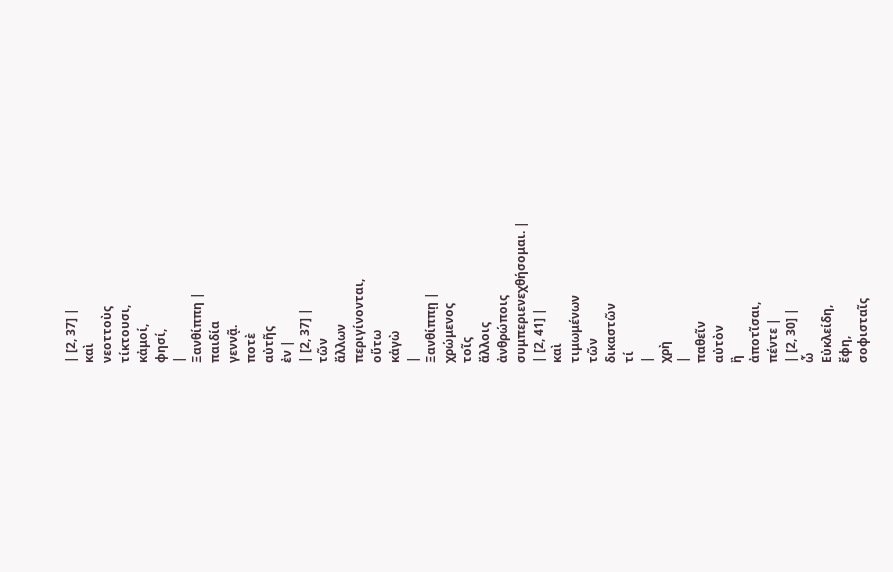| [2, 37] |
καὶ
νεοττοὺς
τίκτουσι,
κἀμοί,
φησί,
|
Ξανθίππη |
παιδία
γεννᾷ.
ποτὲ
αὐτῆς
ἐν |
| [2, 37] |
τῶν
ἄλλων
περιγίνονται,
οὕτω
κἀγὼ
|
Ξανθίππῃ |
χρώμενος
τοῖς
ἄλλοις
ἀνθρώποις
συμπεριενεχθήσομαι. |
| [2, 41] |
καὶ
τιμωμένων
τῶν
δικαστῶν
τί
|
χρὴ
|
παθεῖν
αὐτὸν
ἢ
ἀποτῖσαι,
πέντε |
| [2, 30] |
ὦ
Εὐκλείδη,
ἔφη,
σοφισταῖς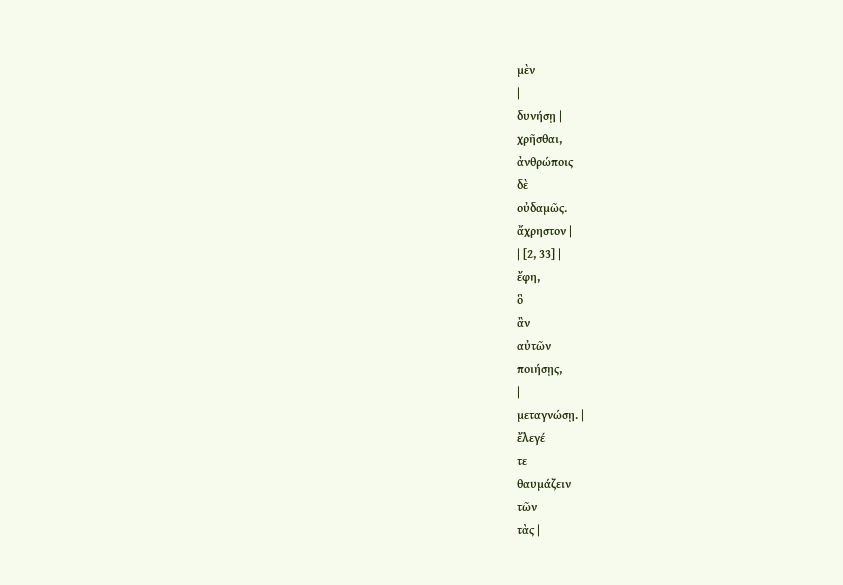μὲν
|
δυνήσῃ |
χρῆσθαι,
ἀνθρώποις
δὲ
οὐδαμῶς.
ἄχρηστον |
| [2, 33] |
ἔφη,
ὃ
ἂν
αὐτῶν
ποιήσῃς,
|
μεταγνώσῃ. |
ἔλεγέ
τε
θαυμάζειν
τῶν
τὰς |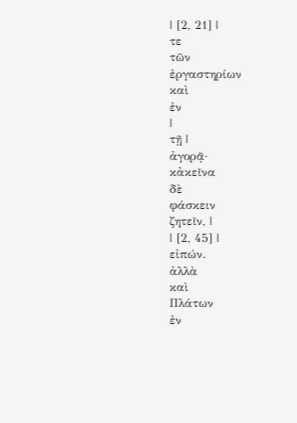| [2, 21] |
τε
τῶν
ἐργαστηρίων
καὶ
ἐν
|
τῇ |
ἀγορᾷ·
κἀκεῖνα
δὲ
φάσκειν
ζητεῖν, |
| [2, 45] |
εἰπών.
ἀλλὰ
καὶ
Πλάτων
ἐν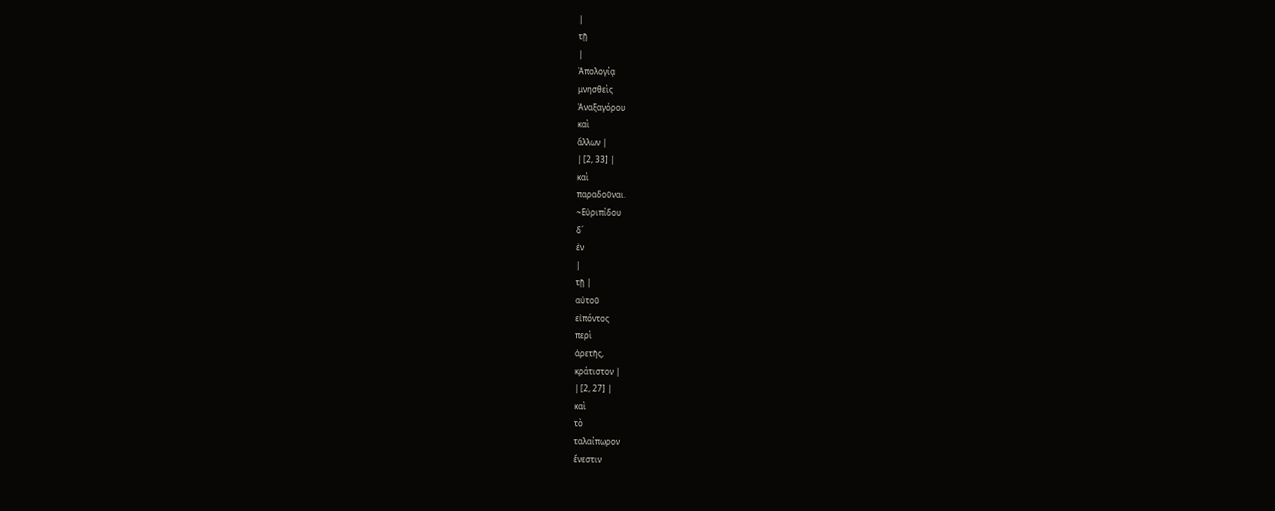|
τῇ
|
Ἀπολογίᾳ
μνησθεὶς
Ἀναξαγόρου
καὶ
ἄλλων |
| [2, 33] |
καὶ
παραδοῦναι.
~Εὐριπίδου
δ´
ἐν
|
τῇ |
αὐτοῦ
εἰπόντος
περὶ
ἀρετῆς,
κράτιστον |
| [2, 27] |
καὶ
τὸ
ταλαίπωρον
ἔνεστιν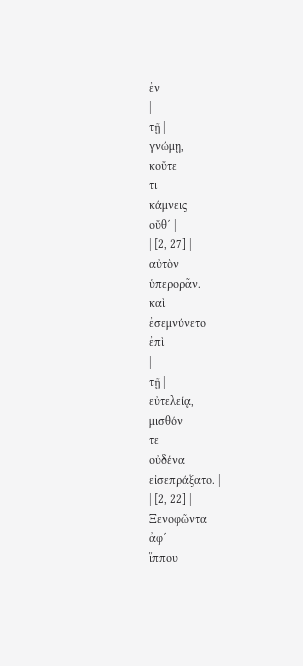ἐν
|
τῇ |
γνώμῃ,
κοὔτε
τι
κάμνεις
οὔθ´ |
| [2, 27] |
αὐτὸν
ὑπερορᾶν.
καὶ
ἐσεμνύνετο
ἐπὶ
|
τῇ |
εὐτελείᾳ,
μισθόν
τε
οὐδένα
εἰσεπράξατο. |
| [2, 22] |
Ξενοφῶντα
ἀφ´
ἵππου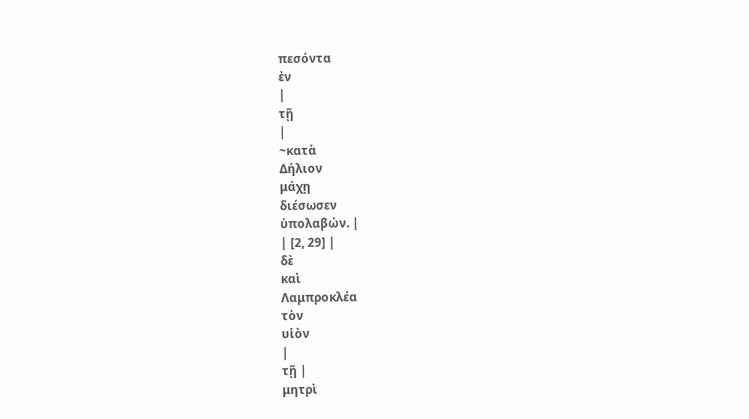πεσόντα
ἐν
|
τῇ
|
~κατὰ
Δήλιον
μάχῃ
διέσωσεν
ὑπολαβών. |
| [2, 29] |
δὲ
καὶ
Λαμπροκλέα
τὸν
υἱὸν
|
τῇ |
μητρὶ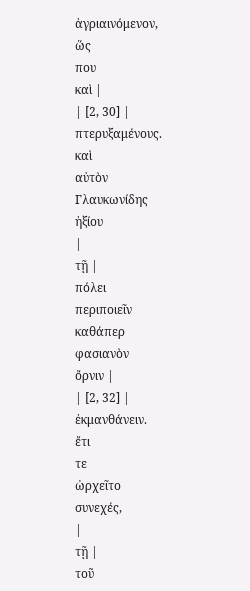ἀγριαινόμενον,
ὥς
που
καὶ |
| [2, 30] |
πτερυξαμένους.
καὶ
αὐτὸν
Γλαυκωνίδης
ἠξίου
|
τῇ |
πόλει
περιποιεῖν
καθάπερ
φασιανὸν
ὄρνιν |
| [2, 32] |
ἐκμανθάνειν.
ἔτι
τε
ὠρχεῖτο
συνεχές,
|
τῇ |
τοῦ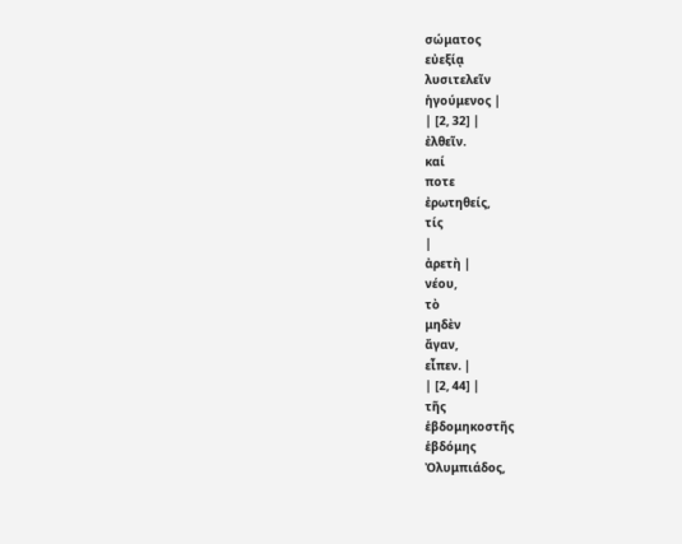σώματος
εὐεξίᾳ
λυσιτελεῖν
ἡγούμενος |
| [2, 32] |
ἐλθεῖν.
καί
ποτε
ἐρωτηθείς,
τίς
|
ἀρετὴ |
νέου,
τὸ
μηδὲν
ἄγαν,
εἶπεν. |
| [2, 44] |
τῆς
ἑβδομηκοστῆς
ἑβδόμης
Ὀλυμπιάδος,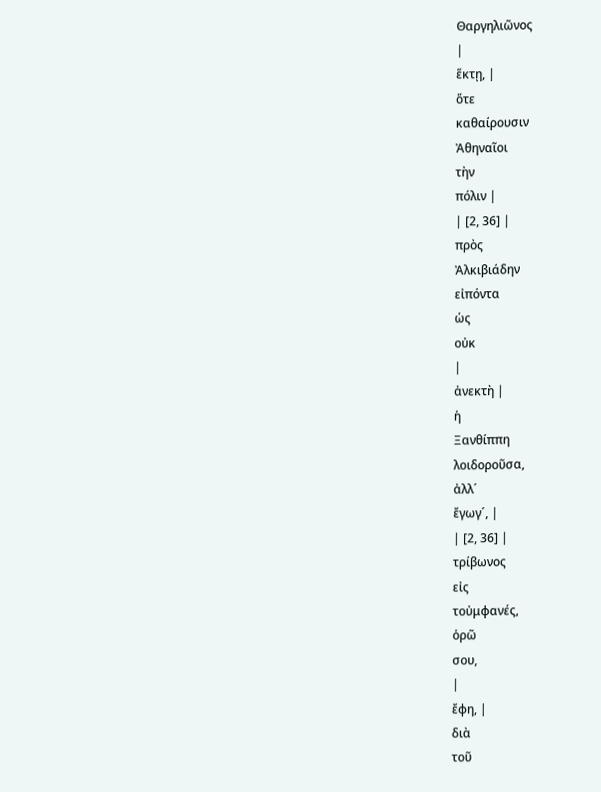Θαργηλιῶνος
|
ἕκτῃ, |
ὅτε
καθαίρουσιν
Ἀθηναῖοι
τὴν
πόλιν |
| [2, 36] |
πρὸς
Ἀλκιβιάδην
εἰπόντα
ὡς
οὐκ
|
ἀνεκτὴ |
ἡ
Ξανθίππη
λοιδοροῦσα,
ἀλλ´
ἔγωγ´, |
| [2, 36] |
τρίβωνος
εἰς
τοὐμφανές,
ὁρῶ
σου,
|
ἔφη, |
διὰ
τοῦ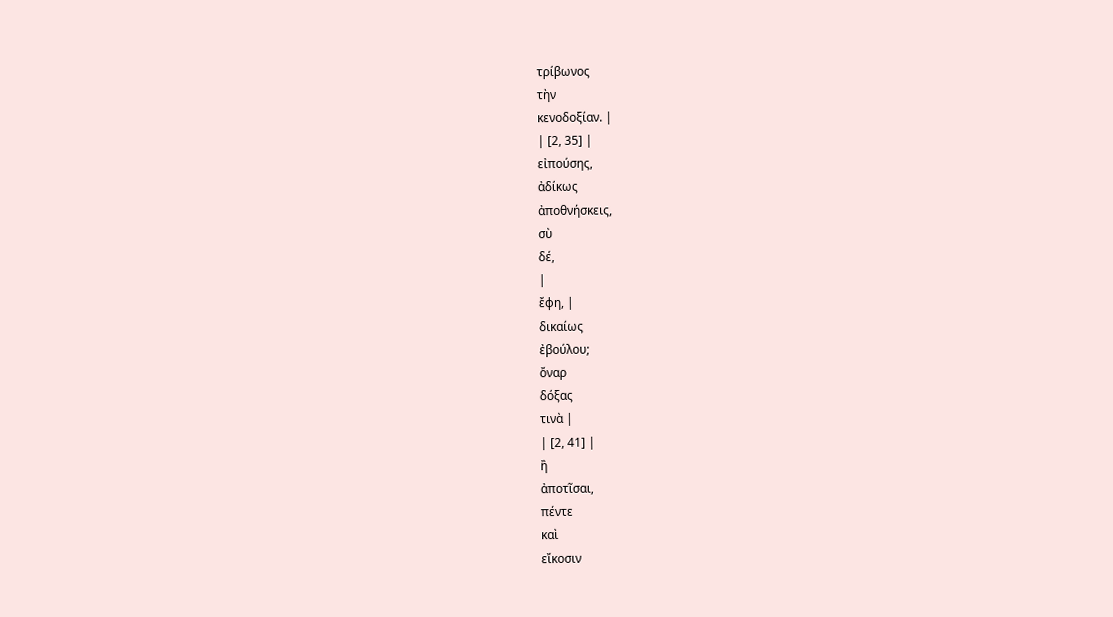τρίβωνος
τὴν
κενοδοξίαν. |
| [2, 35] |
εἰπούσης,
ἀδίκως
ἀποθνήσκεις,
σὺ
δέ,
|
ἔφη, |
δικαίως
ἐβούλου;
ὄναρ
δόξας
τινὰ |
| [2, 41] |
ἢ
ἀποτῖσαι,
πέντε
καὶ
εἴκοσιν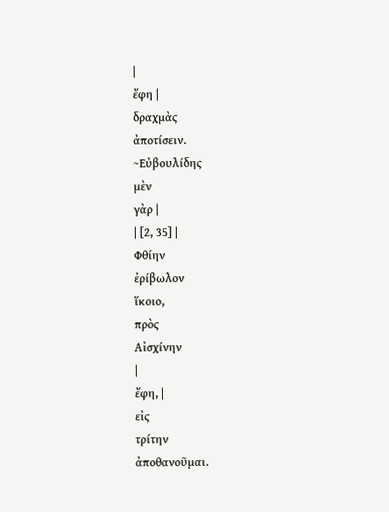|
ἔφη |
δραχμὰς
ἀποτίσειν.
~Εὐβουλίδης
μὲν
γὰρ |
| [2, 35] |
Φθίην
ἐρίβωλον
ἵκοιο,
πρὸς
Αἰσχίνην
|
ἔφη, |
εἰς
τρίτην
ἀποθανοῦμαι.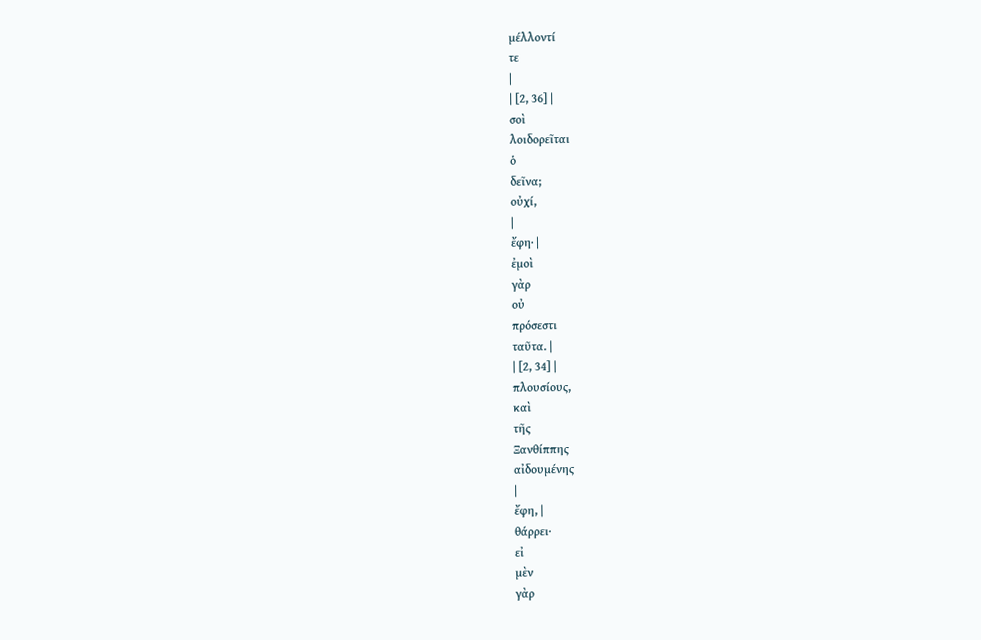μέλλοντί
τε
|
| [2, 36] |
σοὶ
λοιδορεῖται
ὁ
δεῖνα;
οὐχί,
|
ἔφη· |
ἐμοὶ
γὰρ
οὐ
πρόσεστι
ταῦτα. |
| [2, 34] |
πλουσίους,
καὶ
τῆς
Ξανθίππης
αἰδουμένης
|
ἔφη, |
θάρρει·
εἰ
μὲν
γὰρ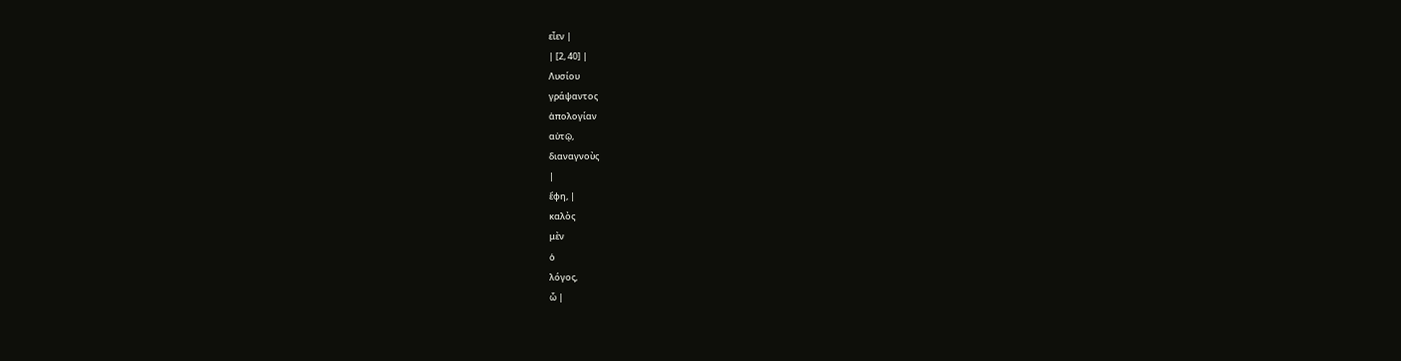εἶεν |
| [2, 40] |
Λυσίου
γράψαντος
ἀπολογίαν
αὐτῷ,
διαναγνοὺς
|
ἔφη, |
καλὸς
μὲν
ὁ
λόγος,
ὦ |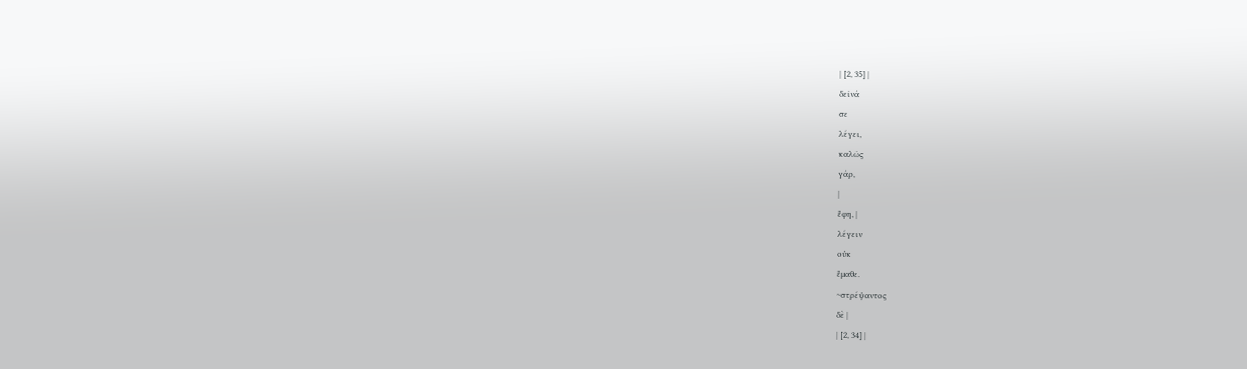| [2, 35] |
δεῖνά
σε
λέγει,
καλῶς
γάρ,
|
ἔφη, |
λέγειν
οὐκ
ἔμαθε.
~στρέψαντος
δὲ |
| [2, 34] |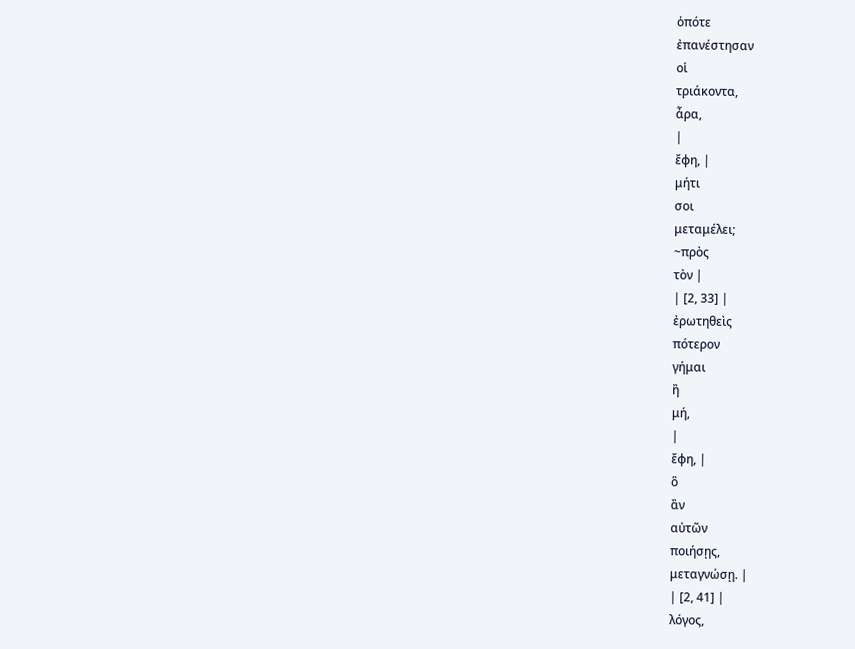ὁπότε
ἐπανέστησαν
οἱ
τριάκοντα,
ἆρα,
|
ἔφη, |
μήτι
σοι
μεταμέλει;
~πρὸς
τὸν |
| [2, 33] |
ἐρωτηθεὶς
πότερον
γήμαι
ἢ
μή,
|
ἔφη, |
ὃ
ἂν
αὐτῶν
ποιήσῃς,
μεταγνώσῃ. |
| [2, 41] |
λόγος,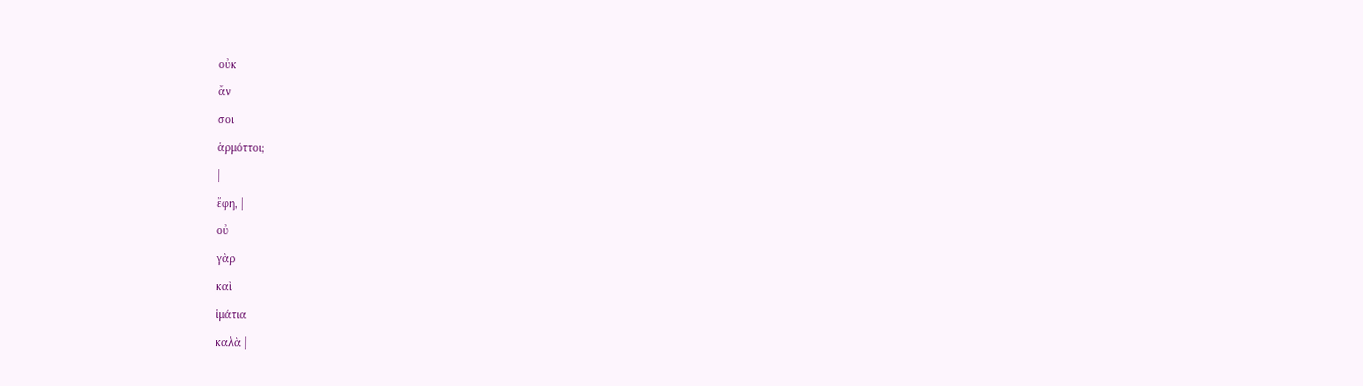οὐκ
ἄν
σοι
ἁρμόττοι;
|
ἔφη, |
οὐ
γὰρ
καὶ
ἱμάτια
καλὰ |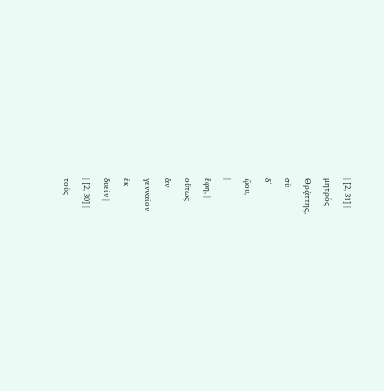| [2, 31] |
μητρὸς
Θρᾴττης,
σὺ
δ´
ᾤου,
|
ἔφη, |
οὕτως
ἂν
γενναῖον
ἐκ
δυεῖν |
| [2, 30] |
τοὺς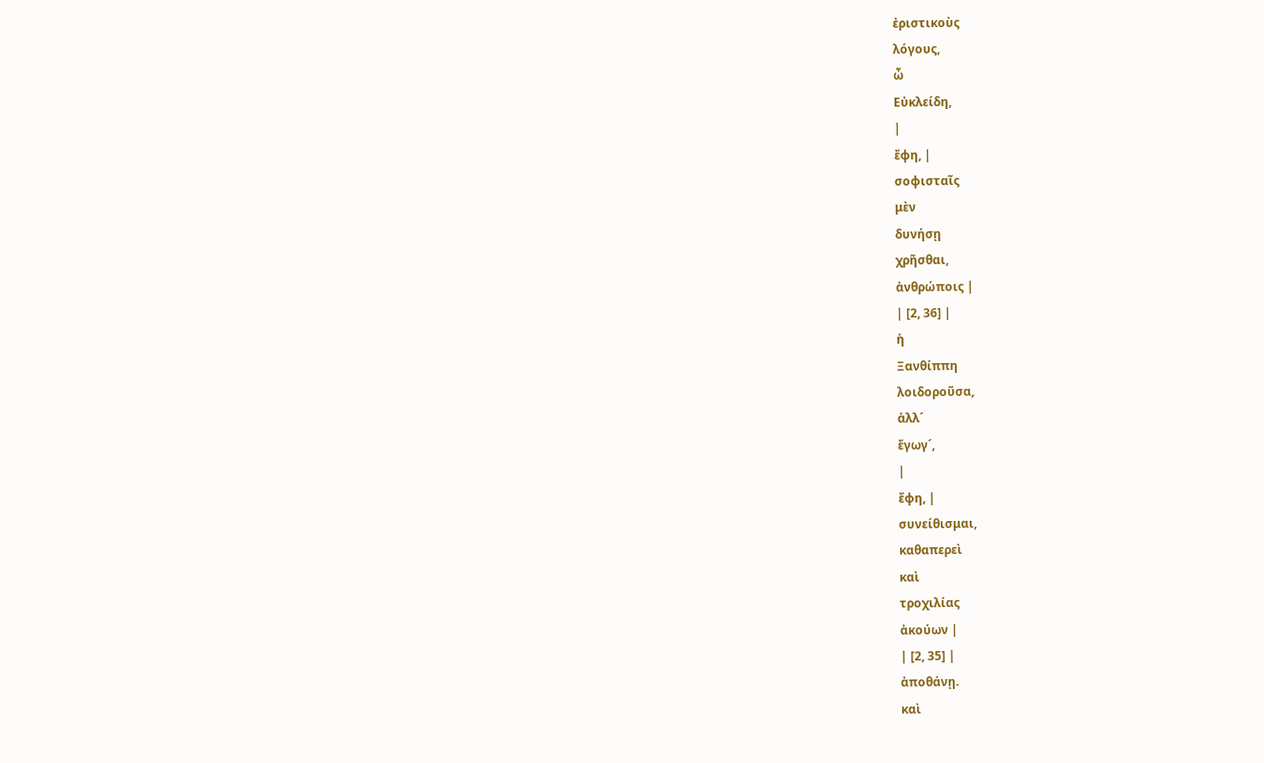ἐριστικοὺς
λόγους,
ὦ
Εὐκλείδη,
|
ἔφη, |
σοφισταῖς
μὲν
δυνήσῃ
χρῆσθαι,
ἀνθρώποις |
| [2, 36] |
ἡ
Ξανθίππη
λοιδοροῦσα,
ἀλλ´
ἔγωγ´,
|
ἔφη, |
συνείθισμαι,
καθαπερεὶ
καὶ
τροχιλίας
ἀκούων |
| [2, 35] |
ἀποθάνῃ.
καὶ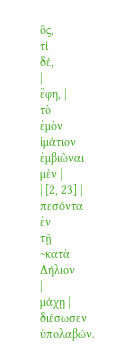ὅς,
τί
δέ,
|
ἔφη, |
τὸ
ἐμὸν
ἱμάτιον
ἐμβιῶναι
μὲν |
| [2, 23] |
πεσόντα
ἐν
τῇ
~κατὰ
Δήλιον
|
μάχῃ |
διέσωσεν
ὑπολαβών.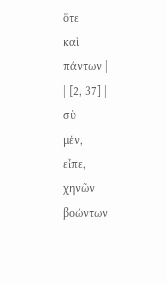ὅτε
καὶ
πάντων |
| [2, 37] |
σὺ
μέν,
εἶπε,
χηνῶν
βοώντων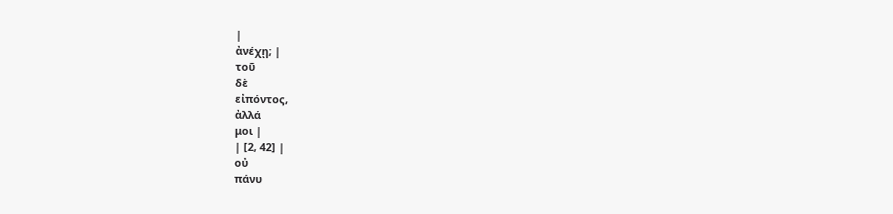|
ἀνέχῃ; |
τοῦ
δὲ
εἰπόντος,
ἀλλά
μοι |
| [2, 42] |
οὐ
πάνυ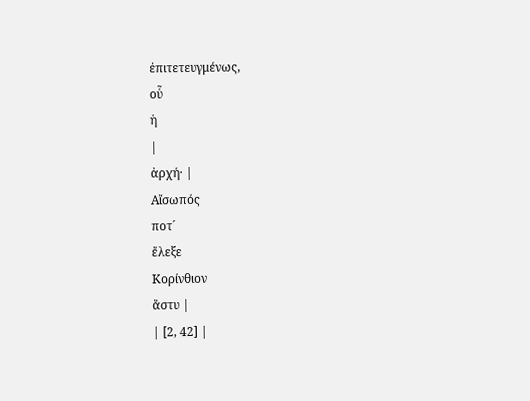ἐπιτετευγμένως,
οὗ
ἡ
|
ἀρχή· |
Αἴσωπός
ποτ´
ἔλεξε
Κορίνθιον
ἄστυ |
| [2, 42] |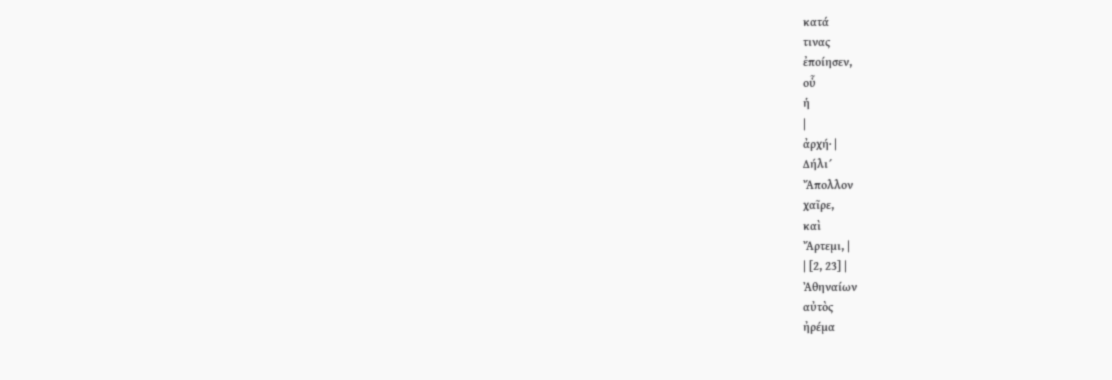κατά
τινας
ἐποίησεν,
οὗ
ἡ
|
ἀρχή· |
Δήλι´
Ἄπολλον
χαῖρε,
καὶ
Ἄρτεμι, |
| [2, 23] |
Ἀθηναίων
αὐτὸς
ἠρέμα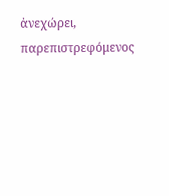ἀνεχώρει,
παρεπιστρεφόμενος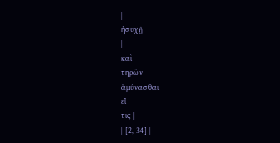|
ἡσυχῇ
|
καὶ
τηρῶν
ἀμύνασθαι
εἴ
τις |
| [2, 34] |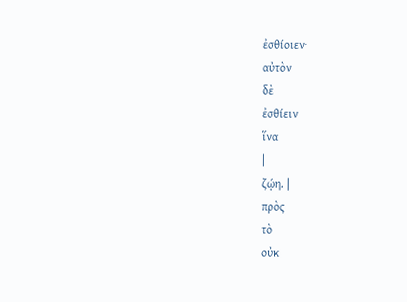ἐσθίοιεν·
αὐτὸν
δὲ
ἐσθίειν
ἵνα
|
ζῴη. |
πρὸς
τὸ
οὐκ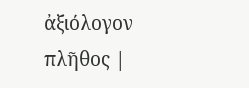ἀξιόλογον
πλῆθος |